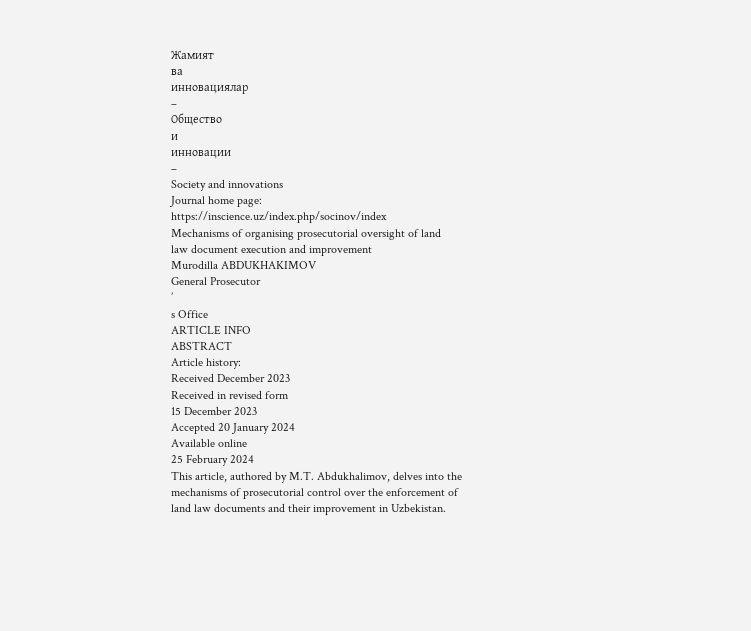Жамият
ва
инновациялар
–
Общество
и
инновации
–
Society and innovations
Journal home page:
https://inscience.uz/index.php/socinov/index
Mechanisms of organising prosecutorial oversight of land
law document execution and improvement
Murodilla ABDUKHAKIMOV
General Prosecutor
’
s Office
ARTICLE INFO
ABSTRACT
Article history:
Received December 2023
Received in revised form
15 December 2023
Accepted 20 January 2024
Available online
25 February 2024
This article, authored by M.T. Abdukhalimov, delves into the
mechanisms of prosecutorial control over the enforcement of
land law documents and their improvement in Uzbekistan.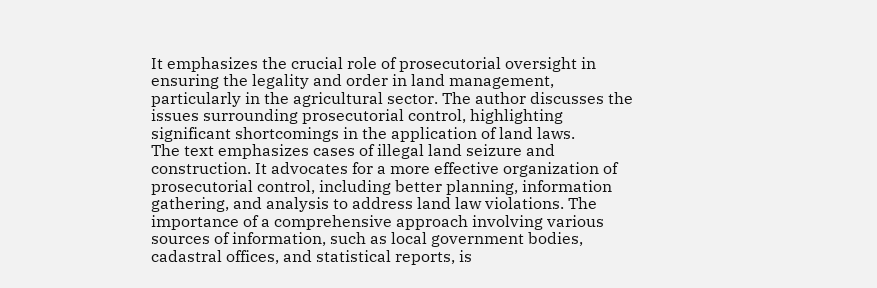It emphasizes the crucial role of prosecutorial oversight in
ensuring the legality and order in land management,
particularly in the agricultural sector. The author discusses the
issues surrounding prosecutorial control, highlighting
significant shortcomings in the application of land laws.
The text emphasizes cases of illegal land seizure and
construction. It advocates for a more effective organization of
prosecutorial control, including better planning, information
gathering, and analysis to address land law violations. The
importance of a comprehensive approach involving various
sources of information, such as local government bodies,
cadastral offices, and statistical reports, is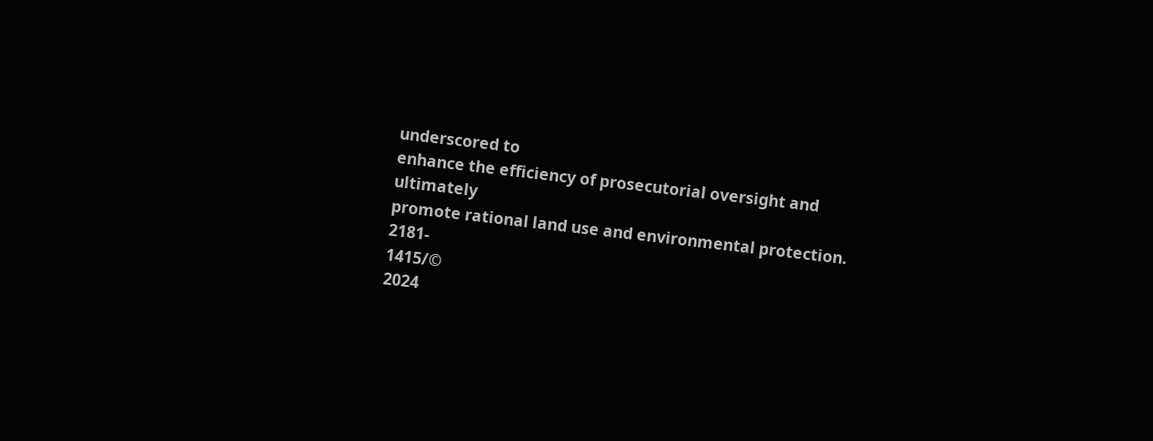underscored to
enhance the efficiency of prosecutorial oversight and ultimately
promote rational land use and environmental protection.
2181-
1415/©
2024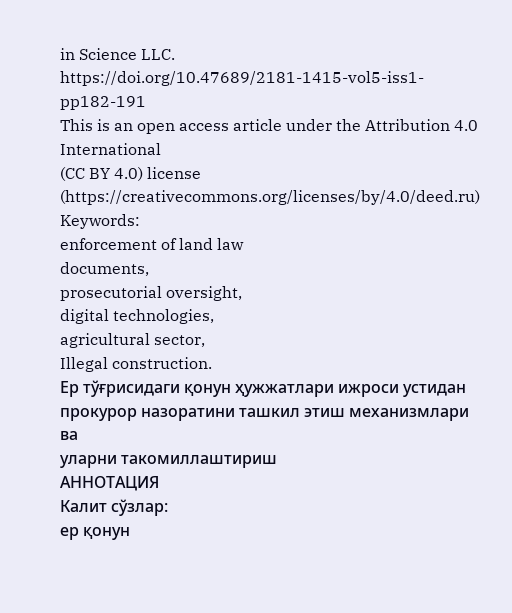in Science LLC.
https://doi.org/10.47689/2181-1415-vol5-iss1-pp182-191
This is an open access article under the Attribution 4.0 International
(CC BY 4.0) license (https://creativecommons.org/licenses/by/4.0/deed.ru)
Keywords:
enforcement of land law
documents,
prosecutorial oversight,
digital technologies,
agricultural sector,
Illegal construction.
Ер тўғрисидаги қонун ҳужжатлари ижроси устидан
прокурор назоратини ташкил этиш механизмлари ва
уларни такомиллаштириш
АННОТАЦИЯ
Калит сўзлар:
ер қонун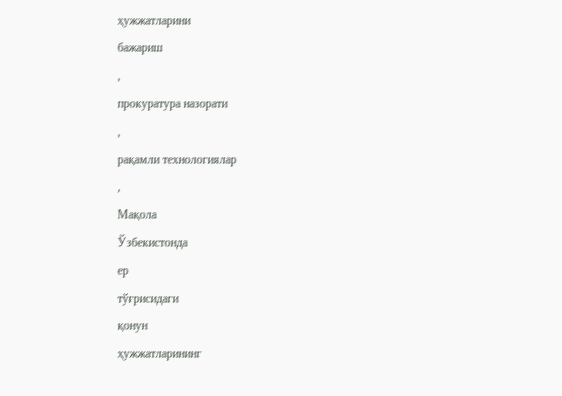ҳужжатларини
бажариш
,
прокуратура назорати
,
рақамли технологиялар
,
Мақола
Ўзбекистонда
ер
тўғрисидаги
қонун
ҳужжатларининг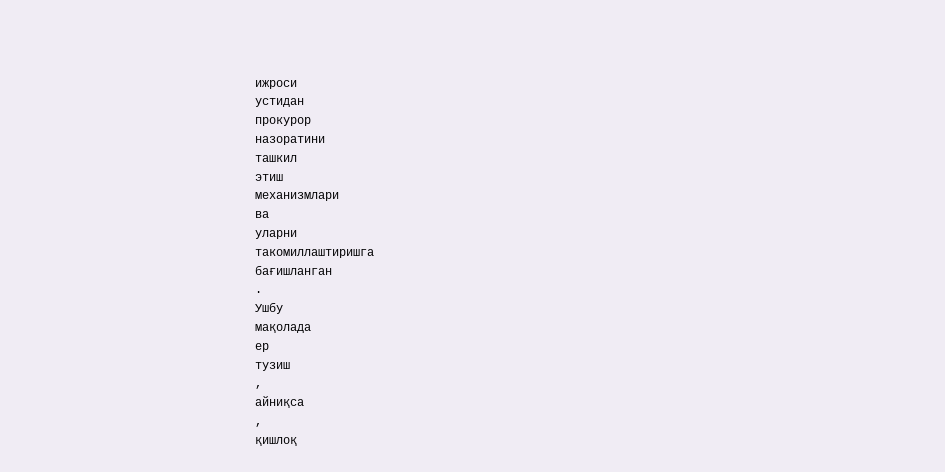ижроси
устидан
прокурор
назоратини
ташкил
этиш
механизмлари
ва
уларни
такомиллаштиришга
бағишланган
.
Ушбу
мақолада
ер
тузиш
,
айниқса
,
қишлоқ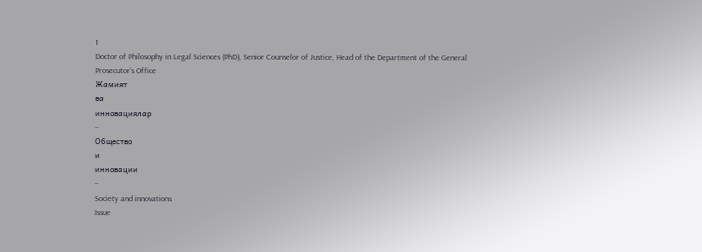1
Doctor of Philosophy in Legal Sciences (PhD), Senior Counselor of Justice, Head of the Department of the General
Prosecutor’s Office
Жамият
ва
инновациялар
–
Общество
и
инновации
–
Society and innovations
Issue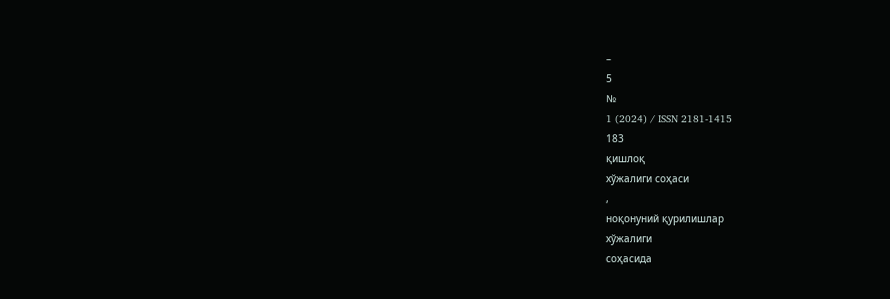–
5
№
1 (2024) / ISSN 2181-1415
183
қишлоқ
хўжалиги соҳаси
,
ноқонуний қурилишлар
хўжалиги
соҳасида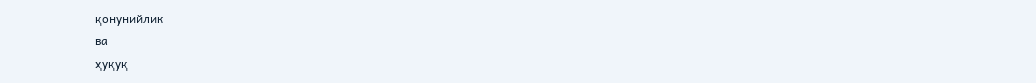қонунийлик
ва
ҳуқуқ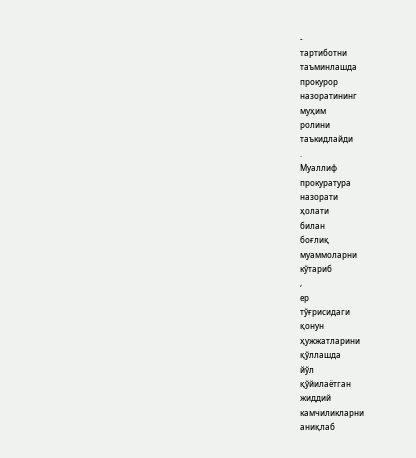-
тартиботни
таъминлашда
прокурор
назоратининг
муҳим
ролини
таъкидлайди
.
Муаллиф
прокуратура
назорати
ҳолати
билан
боғлиқ
муаммоларни
кўтариб
,
ер
тўғрисидаги
қонун
ҳужжатларини
қўллашда
йўл
қўйилаётган
жиддий
камчиликларни
аниқлаб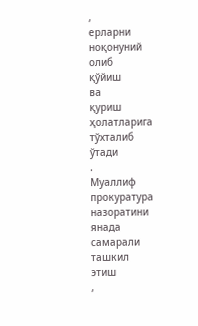,
ерларни
ноқонуний
олиб
қўйиш
ва
қуриш
ҳолатларига
тўхталиб
ўтади
.
Муаллиф
прокуратура
назоратини
янада
самарали
ташкил
этиш
,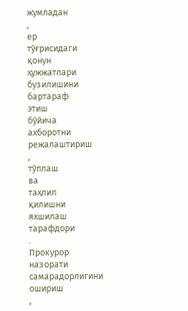жумладан
,
ер
тўғрисидаги
қонун
ҳужжатлари
бузилишини
бартараф
этиш
бўйича
ахборотни
режалаштириш
,
тўплаш
ва
таҳлил
қилишни
яхшилаш
тарафдори
.
Прокурор
назорати
самарадорлигини
ошириш
,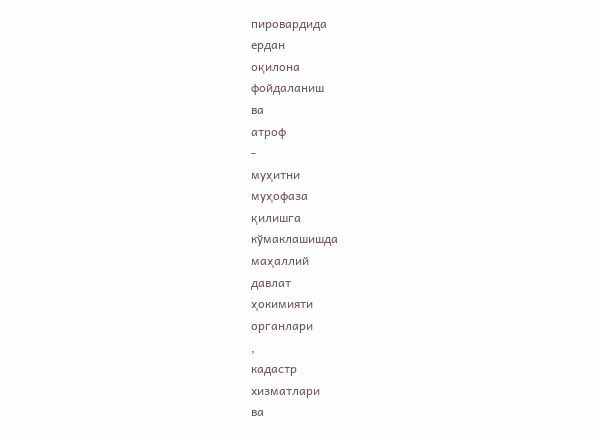пировардида
ердан
оқилона
фойдаланиш
ва
атроф
-
муҳитни
муҳофаза
қилишга
кўмаклашишда
маҳаллий
давлат
ҳокимияти
органлари
,
кадастр
хизматлари
ва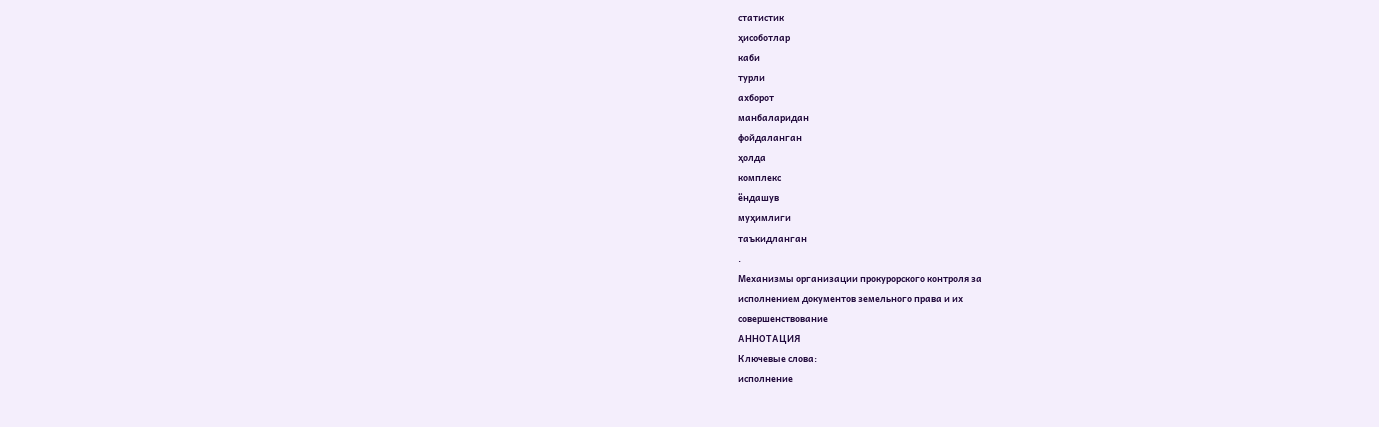статистик
ҳисоботлар
каби
турли
ахборот
манбаларидан
фойдаланган
ҳолда
комплекс
ёндашув
муҳимлиги
таъкидланган
.
Механизмы организации прокурорского контроля за
исполнением документов земельного права и их
совершенствование
АННОТАЦИЯ
Ключевые слова:
исполнение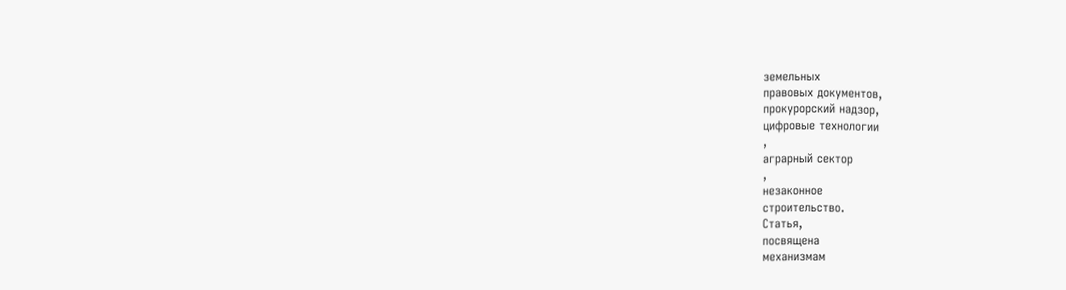земельных
правовых документов,
прокурорский надзор,
цифровые технологии
,
аграрный сектор
,
незаконное
строительство.
Статья,
посвящена
механизмам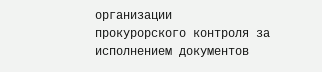организации
прокурорского контроля за исполнением документов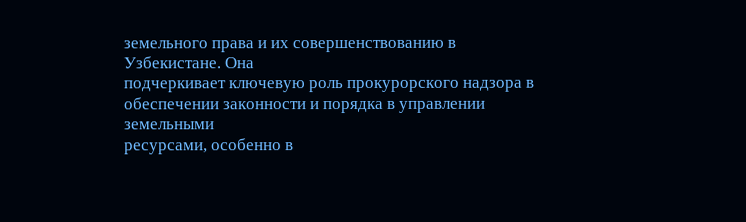земельного права и их совершенствованию в Узбекистане. Она
подчеркивает ключевую роль прокурорского надзора в
обеспечении законности и порядка в управлении земельными
ресурсами, особенно в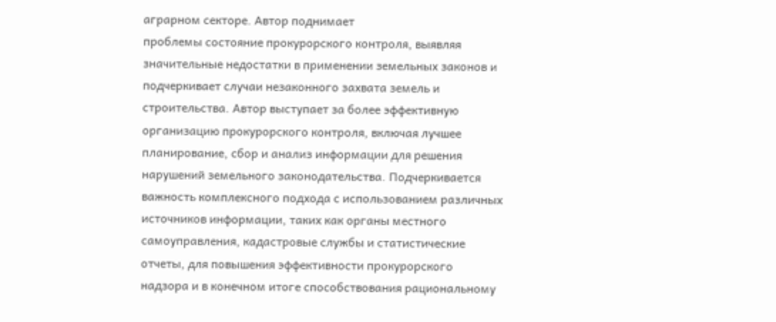аграрном секторе. Автор поднимает
проблемы состояние прокурорского контроля, выявляя
значительные недостатки в применении земельных законов и
подчеркивает случаи незаконного захвата земель и
строительства. Автор выступает за более эффективную
организацию прокурорского контроля, включая лучшее
планирование, сбор и анализ информации для решения
нарушений земельного законодательства. Подчеркивается
важность комплексного подхода с использованием различных
источников информации, таких как органы местного
самоуправления, кадастровые службы и статистические
отчеты, для повышения эффективности прокурорского
надзора и в конечном итоге способствования рациональному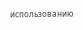использованию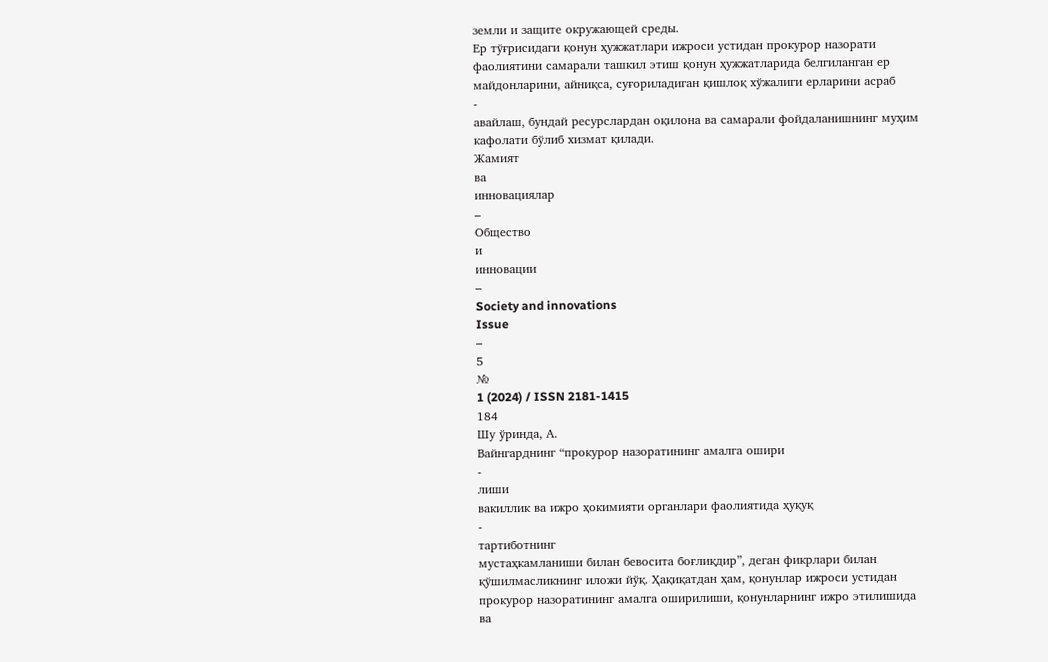земли и защите окружающей среды.
Ер тўғрисидаги қонун ҳужжатлари ижроси устидан прокурор назорати
фаолиятини самарали ташкил этиш қонун ҳужжатларида белгиланган ер
майдонларини, айниқса, суғориладиган қишлоқ хўжалиги ерларини асраб
-
авайлаш, бундай ресурслардан оқилона ва самарали фойдаланишнинг муҳим
кафолати бўлиб хизмат қилади.
Жамият
ва
инновациялар
–
Общество
и
инновации
–
Society and innovations
Issue
–
5
№
1 (2024) / ISSN 2181-1415
184
Шу ўринда, А.
Вайнгарднинг “прокурор назоратининг амалга ошири
-
лиши
вакиллик ва ижро ҳокимияти органлари фаолиятида ҳуқуқ
-
тартиботнинг
мустаҳкамланиши билан бевосита боғлиқдир”, деган фикрлари билан
қўшилмасликнинг иложи йўқ. Ҳақиқатдан ҳам, қонунлар ижроси устидан
прокурор назоратининг амалга оширилиши, қонунларнинг ижро этилишида
ва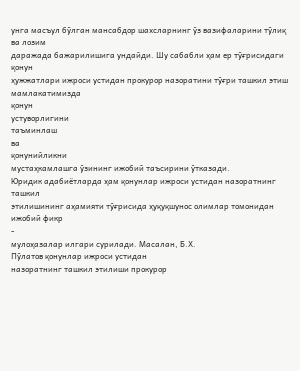унга масъул бўлган мансабдор шахсларнинг ўз вазифаларини тўлиқ ва лозим
даражада бажарилишига ундайди. Шу сабабли ҳам ер тўғрисидаги қонун
ҳужжатлари ижроси устидан прокурор назоратини тўғри ташкил этиш
мамлакатимизда
қонун
устуворлигини
таъминлаш
ва
қонунийликни
мустаҳкамлашга ўзининг ижобий таъсирини ўтказади.
Юридик адабиётларда ҳам қонунлар ижроси устидан назоратнинг ташкил
этилишининг аҳамияти тўғрисида ҳуқуқшунос олимлар томонидан ижобий фикр
-
мулоҳазалар илгари сурилади. Масалан, Б.Х.
Пўлатов қонунлар ижроси устидан
назоратнинг ташкил этилиши прокурор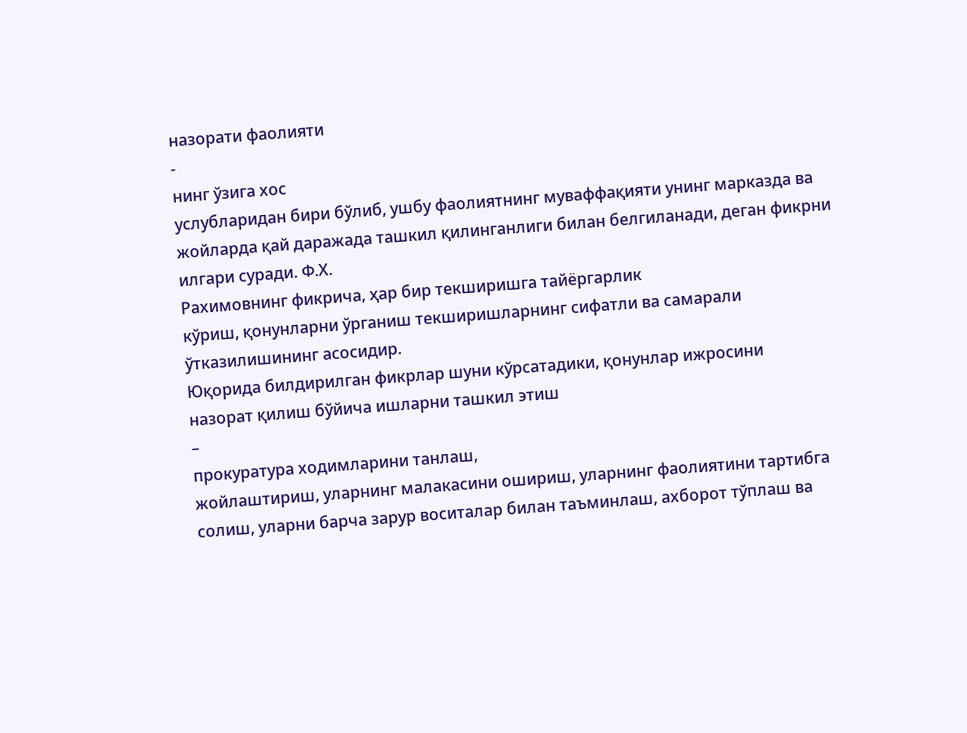назорати фаолияти
-
нинг ўзига хос
услубларидан бири бўлиб, ушбу фаолиятнинг муваффақияти унинг марказда ва
жойларда қай даражада ташкил қилинганлиги билан белгиланади, деган фикрни
илгари суради. Ф.Х.
Рахимовнинг фикрича, ҳар бир текширишга тайёргарлик
кўриш, қонунларни ўрганиш текширишларнинг сифатли ва самарали
ўтказилишининг асосидир.
Юқорида билдирилган фикрлар шуни кўрсатадики, қонунлар ижросини
назорат қилиш бўйича ишларни ташкил этиш
–
прокуратура ходимларини танлаш,
жойлаштириш, уларнинг малакасини ошириш, уларнинг фаолиятини тартибга
солиш, уларни барча зарур воситалар билан таъминлаш, ахборот тўплаш ва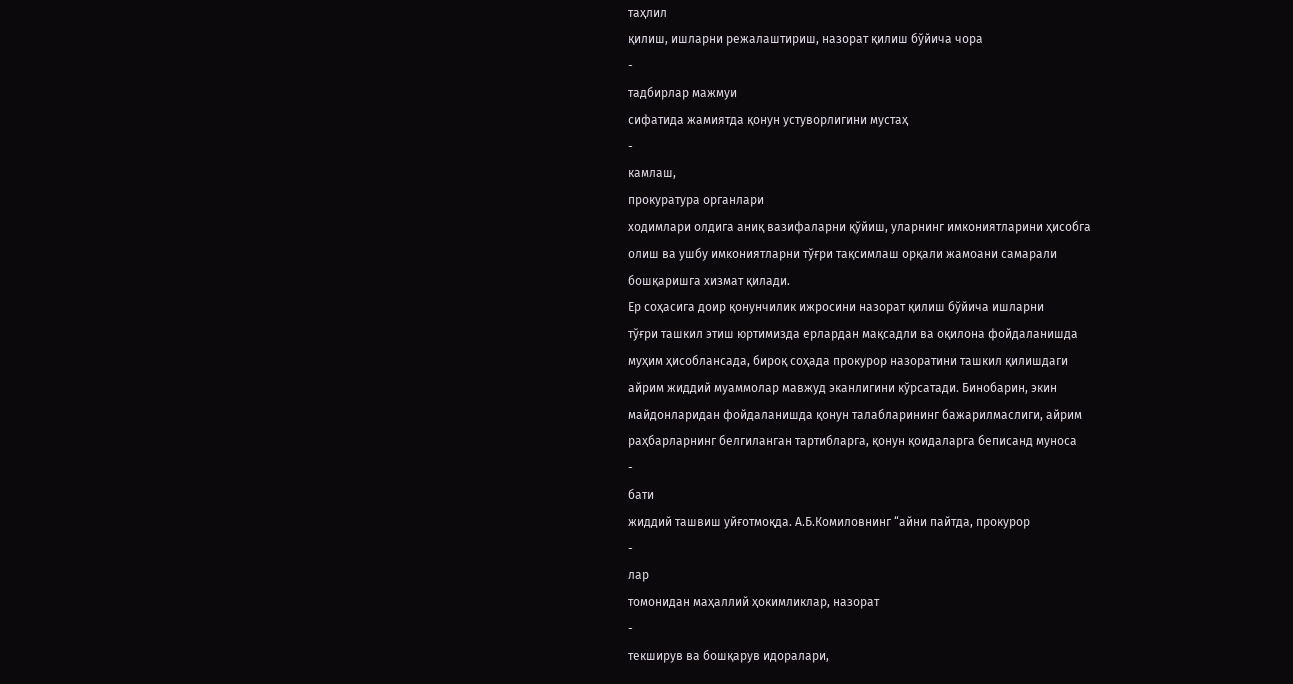таҳлил
қилиш, ишларни режалаштириш, назорат қилиш бўйича чора
-
тадбирлар мажмуи
сифатида жамиятда қонун устуворлигини мустаҳ
-
камлаш,
прокуратура органлари
ходимлари олдига аниқ вазифаларни қўйиш, уларнинг имкониятларини ҳисобга
олиш ва ушбу имкониятларни тўғри тақсимлаш орқали жамоани самарали
бошқаришга хизмат қилади.
Ер соҳасига доир қонунчилик ижросини назорат қилиш бўйича ишларни
тўғри ташкил этиш юртимизда ерлардан мақсадли ва оқилона фойдаланишда
муҳим ҳисоблансада, бироқ соҳада прокурор назоратини ташкил қилишдаги
айрим жиддий муаммолар мавжуд эканлигини кўрсатади. Бинобарин, экин
майдонларидан фойдаланишда қонун талабларининг бажарилмаслиги, айрим
раҳбарларнинг белгиланган тартибларга, қонун қоидаларга беписанд муноса
-
бати
жиддий ташвиш уйғотмоқда. А.Б.Комиловнинг “айни пайтда, прокурор
-
лар
томонидан маҳаллий ҳокимликлар, назорат
-
текширув ва бошқарув идоралари,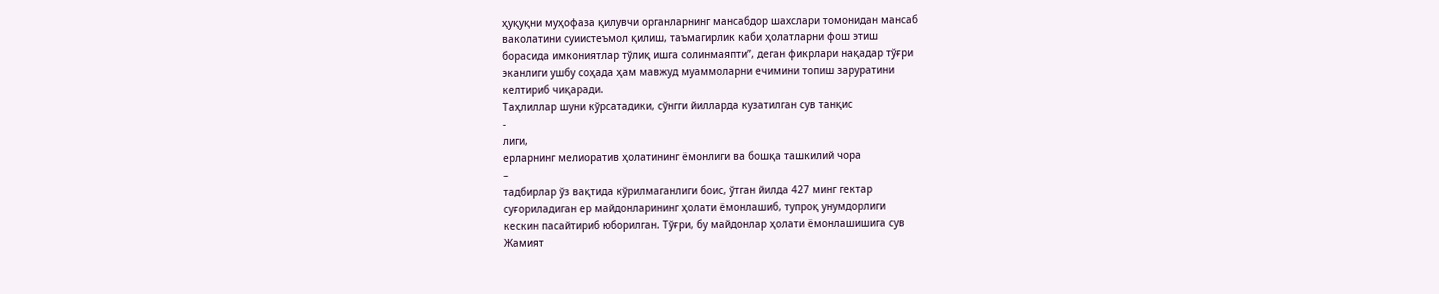ҳуқуқни муҳофаза қилувчи органларнинг мансабдор шахслари томонидан мансаб
ваколатини суиистеъмол қилиш, таъмагирлик каби ҳолатларни фош этиш
борасида имкониятлар тўлиқ ишга солинмаяпти”, деган фикрлари нақадар тўғри
эканлиги ушбу соҳада ҳам мавжуд муаммоларни ечимини топиш заруратини
келтириб чиқаради.
Таҳлиллар шуни кўрсатадики, сўнгги йилларда кузатилган сув танқис
-
лиги,
ерларнинг мелиоратив ҳолатининг ёмонлиги ва бошқа ташкилий чора
–
тадбирлар ўз вақтида кўрилмаганлиги боис, ўтган йилда 427 минг гектар
суғориладиган ер майдонларининг ҳолати ёмонлашиб, тупроқ унумдорлиги
кескин пасайтириб юборилган. Тўғри, бу майдонлар ҳолати ёмонлашишига сув
Жамият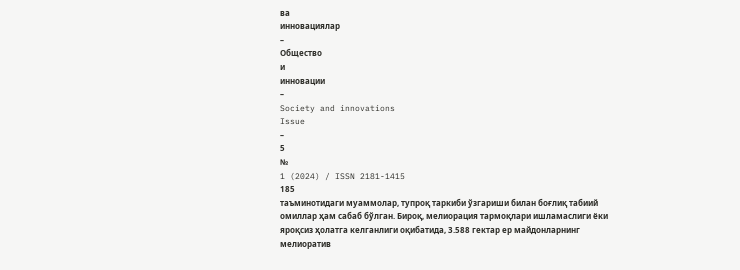ва
инновациялар
–
Общество
и
инновации
–
Society and innovations
Issue
–
5
№
1 (2024) / ISSN 2181-1415
185
таъминотидаги муаммолар, тупроқ таркиби ўзгариши билан боғлиқ табиий
омиллар ҳам сабаб бўлган. Бироқ, мелиорация тармоқлари ишламаслиги ёки
яроқсиз ҳолатга келганлиги оқибатида, 3.588 гектар ер майдонларнинг
мелиоратив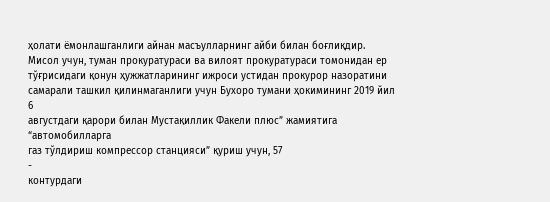ҳолати ёмонлашганлиги айнан масъулларнинг айби билан боғлиқдир.
Мисол учун, туман прокуратураси ва вилоят прокуратураси томонидан ер
тўғрисидаги қонун ҳужжатларининг ижроси устидан прокурор назоратини
самарали ташкил қилинмаганлиги учун Бухоро тумани ҳокимининг 2019 йил 6
августдаги қарори билан Мустақиллик Факели плюс” жамиятига “автомобилларга
газ тўлдириш компрессор станцияси” қуриш учун, 57
-
контурдаги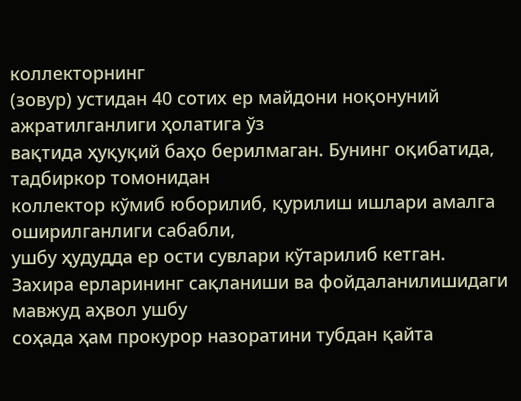коллекторнинг
(зовур) устидан 40 сотих ер майдони ноқонуний ажратилганлиги ҳолатига ўз
вақтида ҳуқуқий баҳо берилмаган. Бунинг оқибатида, тадбиркор томонидан
коллектор кўмиб юборилиб, қурилиш ишлари амалга оширилганлиги сабабли,
ушбу ҳудудда ер ости сувлари кўтарилиб кетган.
Захира ерларининг сақланиши ва фойдаланилишидаги мавжуд аҳвол ушбу
соҳада ҳам прокурор назоратини тубдан қайта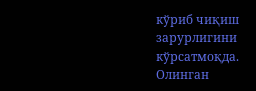кўриб чиқиш зарурлигини
кўрсатмоқда. Олинган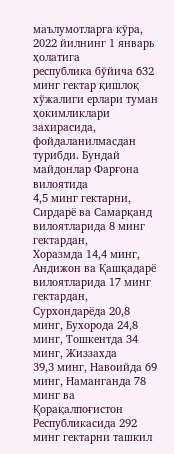маълумотларга кўра, 2022 йилнинг 1 январь ҳолатига
республика бўйича 632 минг гектар қишлоқ хўжалиги ерлари туман ҳокимликлари
захирасида, фойдаланилмасдан турибди. Бундай майдонлар Фарғона вилоятида
4,5 минг гектарни, Сирдарё ва Самарқанд вилоятларида 8 минг гектардан,
Хоразмда 14,4 минг, Андижон ва Қашқадарё вилоятларида 17 минг гектардан,
Сурхондарёда 20,8 минг, Бухорода 24,8 минг, Тошкентда 34 минг, Жиззахда
39,3 минг, Навоийда 69 минг, Наманганда 78 минг ва Қорақалпоғистон
Республикасида 292 минг гектарни ташкил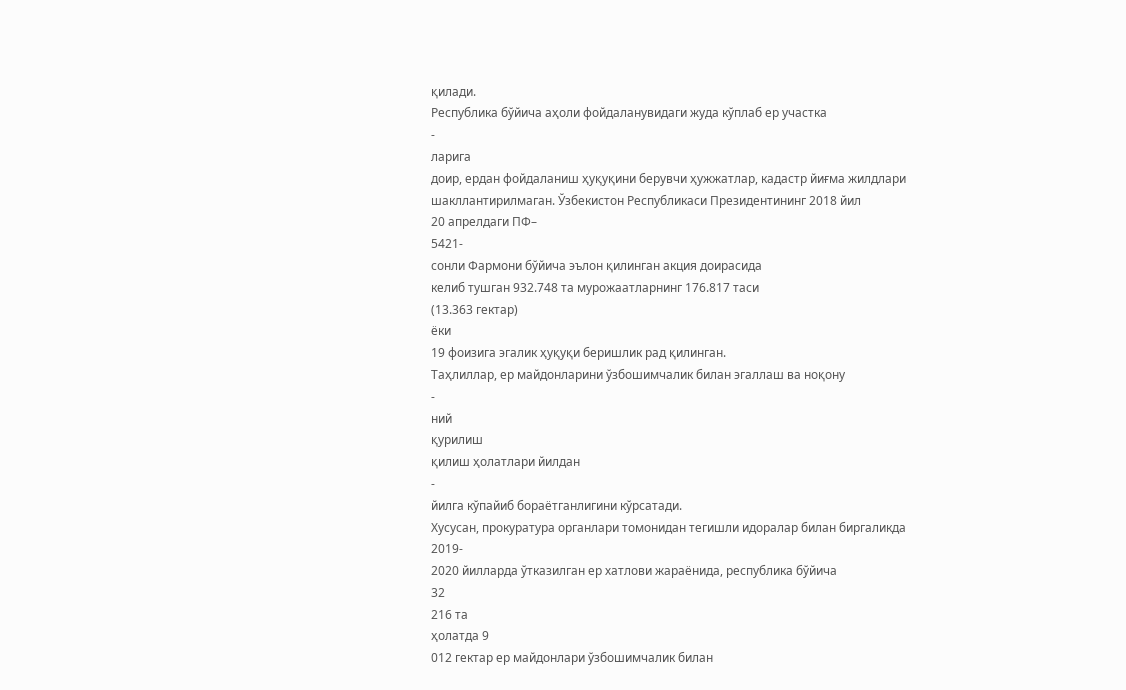қилади.
Республика бўйича аҳоли фойдаланувидаги жуда кўплаб ер участка
-
ларига
доир, ердан фойдаланиш ҳуқуқини берувчи ҳужжатлар, кадастр йиғма жилдлари
шакллантирилмаган. Ўзбекистон Республикаси Президентининг 2018 йил
20 апрелдаги ПФ–
5421-
сонли Фармони бўйича эълон қилинган акция доирасида
келиб тушган 932.748 та мурожаатларнинг 176.817 таси
(13.363 гектар)
ёки
19 фоизига эгалик ҳуқуқи беришлик рад қилинган.
Таҳлиллар, ер майдонларини ўзбошимчалик билан эгаллаш ва ноқону
-
ний
қурилиш
қилиш ҳолатлари йилдан
-
йилга кўпайиб бораётганлигини кўрсатади.
Хусусан, прокуратура органлари томонидан тегишли идоралар билан биргаликда
2019-
2020 йилларда ўтказилган ер хатлови жараёнида, республика бўйича
32
216 та
ҳолатда 9
012 гектар ер майдонлари ўзбошимчалик билан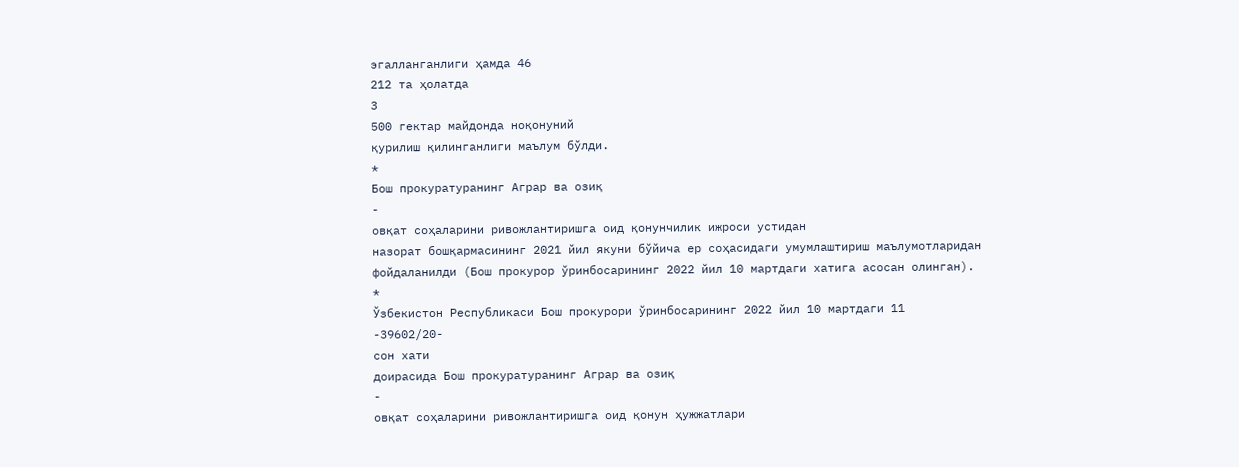эгалланганлиги ҳамда 46
212 та ҳолатда
3
500 гектар майдонда ноқонуний
қурилиш қилинганлиги маълум бўлди.
*
Бош прокуратуранинг Аграр ва озиқ
-
овқат соҳаларини ривожлантиришга оид қонунчилик ижроси устидан
назорат бошқармасининг 2021 йил якуни бўйича ер соҳасидаги умумлаштириш маълумотларидан
фойдаланилди (Бош прокурор ўринбосарининг 2022 йил 10 мартдаги хатига асосан олинган).
*
Ўзбекистон Республикаси Бош прокурори ўринбосарининг 2022 йил 10 мартдаги 11
-39602/20-
сон хати
доирасида Бош прокуратуранинг Аграр ва озиқ
-
овқат соҳаларини ривожлантиришга оид қонун ҳужжатлари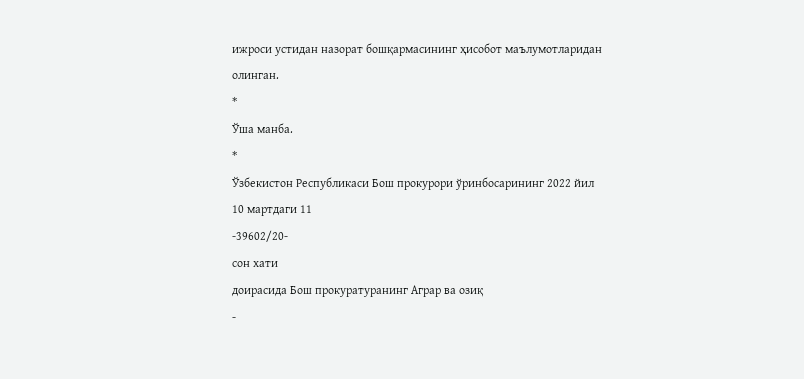ижроси устидан назорат бошқармасининг ҳисобот маълумотларидан олинган.
*
Ўша манба.
*
Ўзбекистон Республикаси Бош прокурори ўринбосарининг 2022 йил 10 мартдаги 11
-39602/20-
сон хати
доирасида Бош прокуратуранинг Аграр ва озиқ
-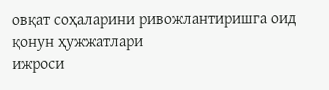овқат соҳаларини ривожлантиришга оид қонун ҳужжатлари
ижроси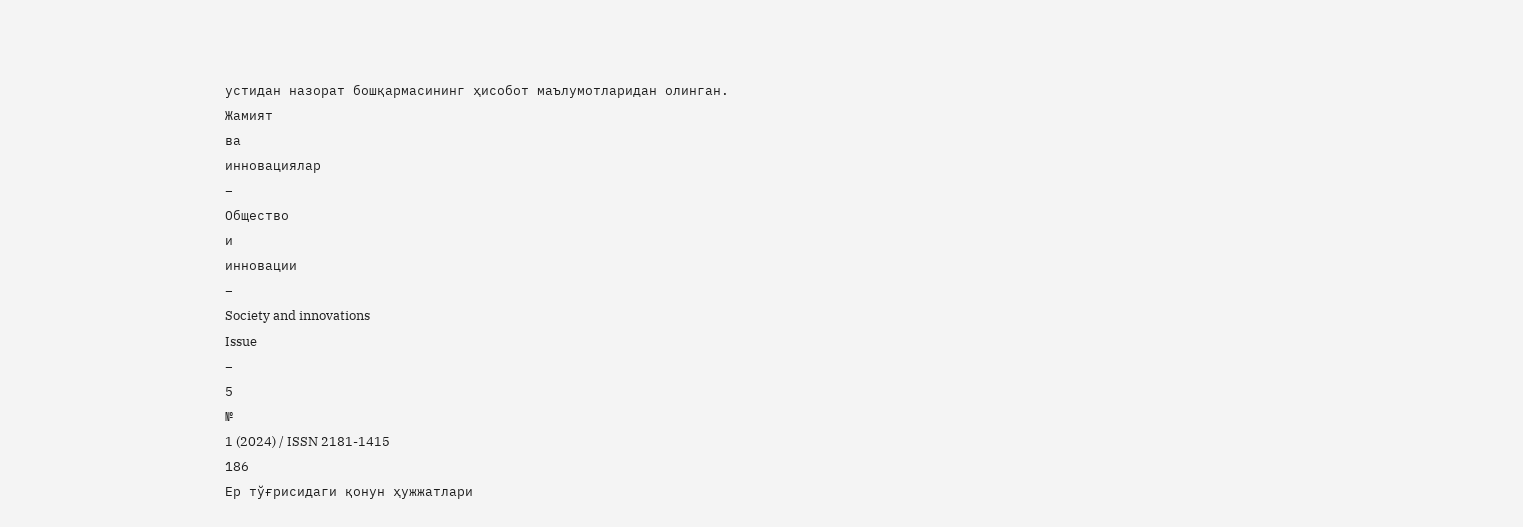устидан назорат бошқармасининг ҳисобот маълумотларидан олинган.
Жамият
ва
инновациялар
–
Общество
и
инновации
–
Society and innovations
Issue
–
5
№
1 (2024) / ISSN 2181-1415
186
Ер тўғрисидаги қонун ҳужжатлари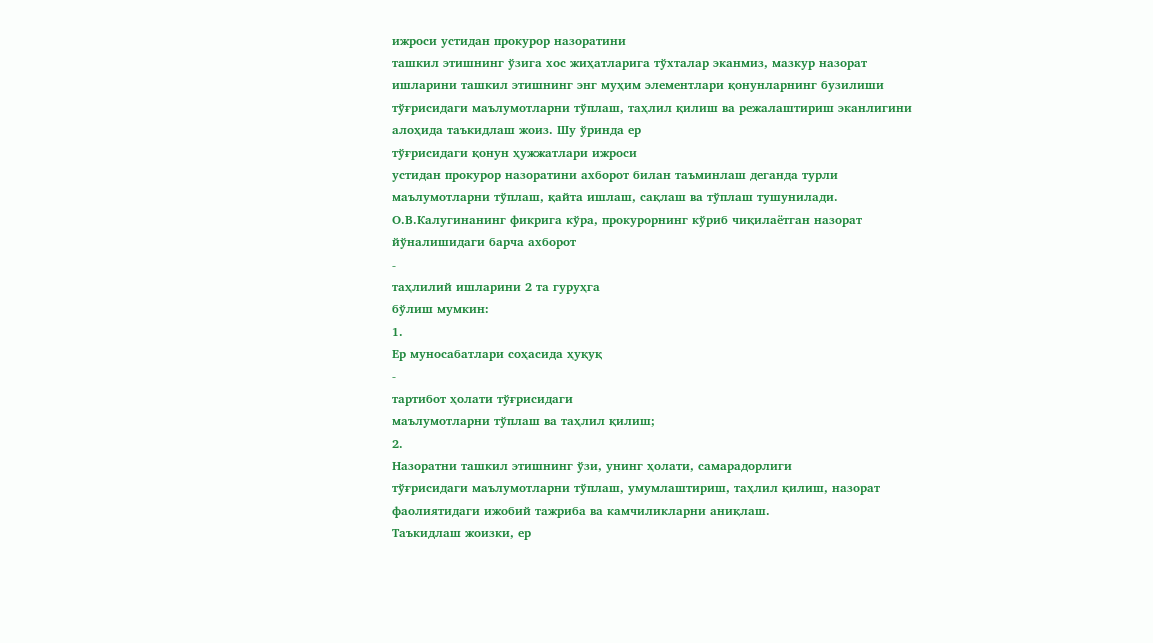ижроси устидан прокурор назоратини
ташкил этишнинг ўзига хос жиҳатларига тўхталар эканмиз, мазкур назорат
ишларини ташкил этишнинг энг муҳим элементлари қонунларнинг бузилиши
тўғрисидаги маълумотларни тўплаш, таҳлил қилиш ва режалаштириш эканлигини
алоҳида таъкидлаш жоиз. Шу ўринда ер
тўғрисидаги қонун ҳужжатлари ижроси
устидан прокурор назоратини ахборот билан таъминлаш деганда турли
маълумотларни тўплаш, қайта ишлаш, сақлаш ва тўплаш тушунилади.
О.В.Калугинанинг фикрига кўра, прокурорнинг кўриб чиқилаётган назорат
йўналишидаги барча ахборот
-
таҳлилий ишларини 2 та гуруҳга
бўлиш мумкин:
1.
Ер муносабатлари соҳасида ҳуқуқ
-
тартибот ҳолати тўғрисидаги
маълумотларни тўплаш ва таҳлил қилиш;
2.
Назоратни ташкил этишнинг ўзи, унинг ҳолати, самарадорлиги
тўғрисидаги маълумотларни тўплаш, умумлаштириш, таҳлил қилиш, назорат
фаолиятидаги ижобий тажриба ва камчиликларни аниқлаш.
Таъкидлаш жоизки, ер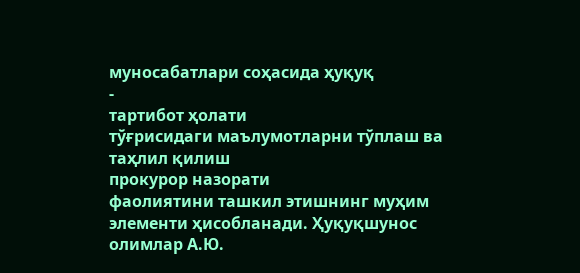муносабатлари соҳасида ҳуқуқ
-
тартибот ҳолати
тўғрисидаги маълумотларни тўплаш ва таҳлил қилиш
прокурор назорати
фаолиятини ташкил этишнинг муҳим элементи ҳисобланади. Ҳуқуқшунос
олимлар А.Ю.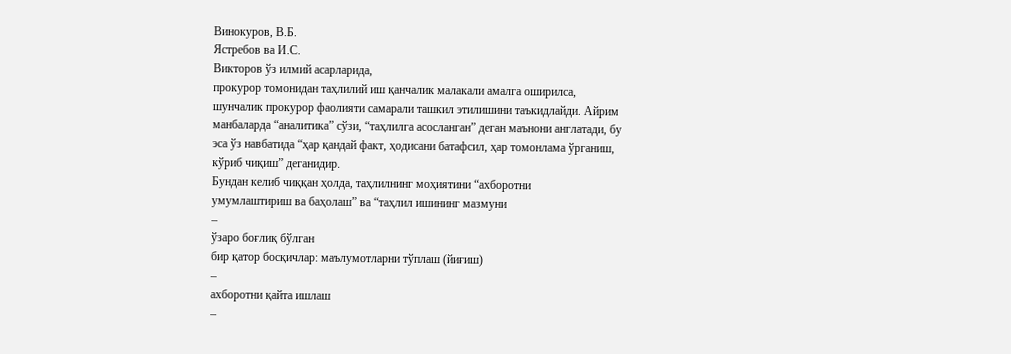Винокуров, В.Б.
Ястребов ва И.С.
Викторов ўз илмий асарларида,
прокурор томонидан таҳлилий иш қанчалик малакали амалга оширилса,
шунчалик прокурор фаолияти самарали ташкил этилишини таъкидлайди. Айрим
манбаларда “аналитика” сўзи, “таҳлилга асосланган” деган маънони англатади, бу
эса ўз навбатида “ҳар қандай факт, ҳодисани батафсил, ҳар томонлама ўрганиш,
кўриб чиқиш” деганидир.
Бундан келиб чиққан ҳолда, таҳлилнинг моҳиятини “ахборотни
умумлаштириш ва баҳолаш” ва “таҳлил ишининг мазмуни
–
ўзаро боғлиқ бўлган
бир қатор босқичлар: маълумотларни тўплаш (йиғиш)
–
ахборотни қайта ишлаш
–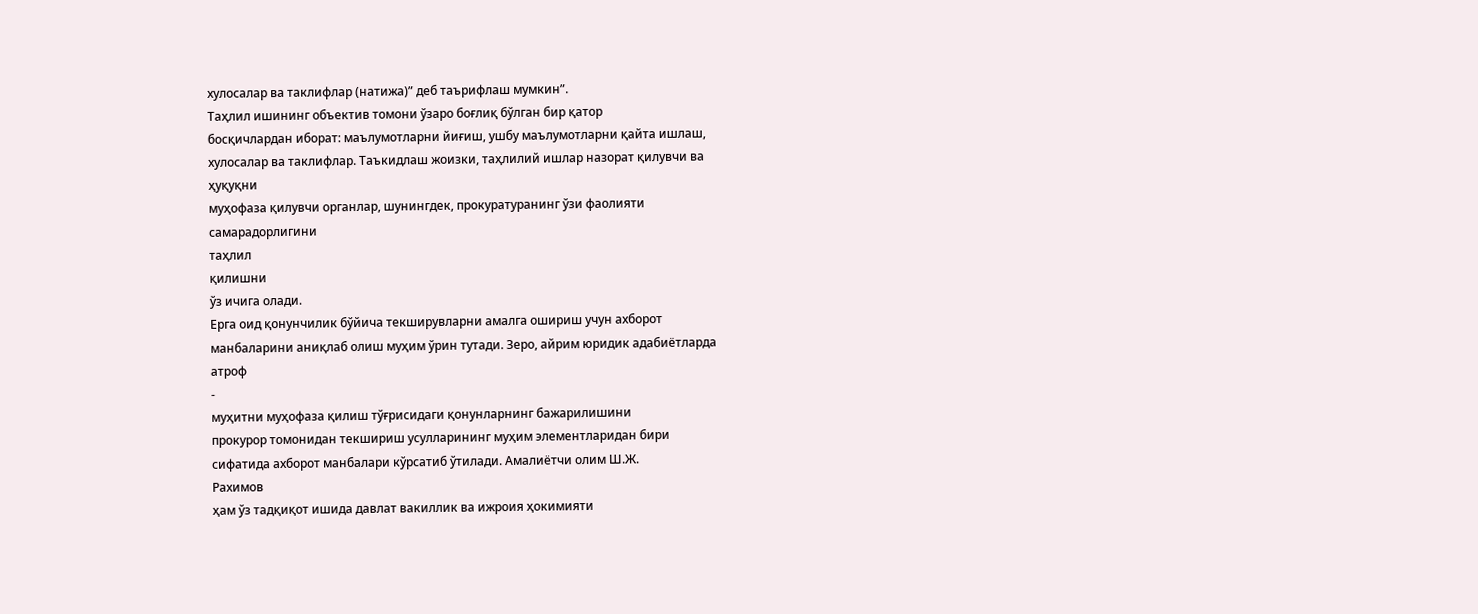хулосалар ва таклифлар (натижа)” деб таърифлаш мумкин”.
Таҳлил ишининг объектив томони ўзаро боғлиқ бўлган бир қатор
босқичлардан иборат: маълумотларни йиғиш, ушбу маълумотларни қайта ишлаш,
хулосалар ва таклифлар. Таъкидлаш жоизки, таҳлилий ишлар назорат қилувчи ва
ҳуқуқни
муҳофаза қилувчи органлар, шунингдек, прокуратуранинг ўзи фаолияти
самарадорлигини
таҳлил
қилишни
ўз ичига олади.
Ерга оид қонунчилик бўйича текширувларни амалга ошириш учун ахборот
манбаларини аниқлаб олиш муҳим ўрин тутади. Зеро, айрим юридик адабиётларда
атроф
-
муҳитни муҳофаза қилиш тўғрисидаги қонунларнинг бажарилишини
прокурор томонидан текшириш усулларининг муҳим элементларидан бири
сифатида ахборот манбалари кўрсатиб ўтилади. Амалиётчи олим Ш.Ж.
Рахимов
ҳам ўз тадқиқот ишида давлат вакиллик ва ижроия ҳокимияти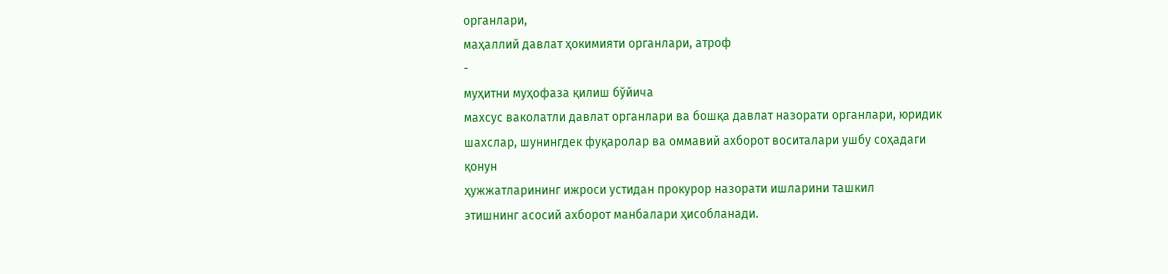органлари,
маҳаллий давлат ҳокимияти органлари, атроф
-
муҳитни муҳофаза қилиш бўйича
махсус ваколатли давлат органлари ва бошқа давлат назорати органлари, юридик
шахслар, шунингдек фуқаролар ва оммавий ахборот воситалари ушбу соҳадаги
қонун
ҳужжатларининг ижроси устидан прокурор назорати ишларини ташкил
этишнинг асосий ахборот манбалари ҳисобланади.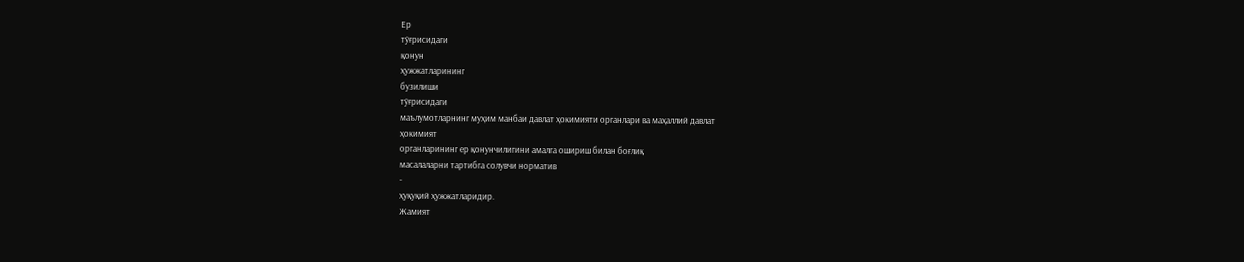Ер
тўғрисидаги
қонун
ҳужжатларининг
бузилиши
тўғрисидаги
маълумотларнинг муҳим манбаи давлат ҳокимияти органлари ва маҳаллий давлат
ҳокимият
органларининг ер қонунчилигини амалга ошириш билан боғлиқ
масалаларни тартибга солувчи норматив
-
ҳуқуқий ҳужжатларидир.
Жамият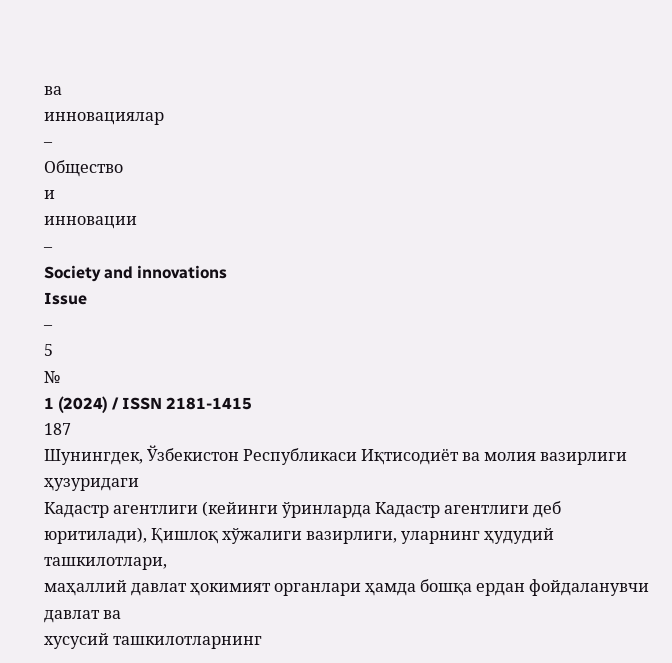ва
инновациялар
–
Общество
и
инновации
–
Society and innovations
Issue
–
5
№
1 (2024) / ISSN 2181-1415
187
Шунингдек, Ўзбекистон Республикаси Иқтисодиёт ва молия вазирлиги
ҳузуридаги
Кадастр агентлиги (кейинги ўринларда Кадастр агентлиги деб
юритилади), Қишлоқ хўжалиги вазирлиги, уларнинг ҳудудий ташкилотлари,
маҳаллий давлат ҳокимият органлари ҳамда бошқа ердан фойдаланувчи давлат ва
хусусий ташкилотларнинг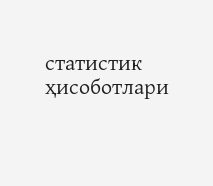статистик ҳисоботлари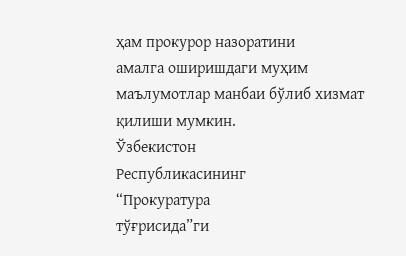ҳам прокурор назоратини
амалга оширишдаги муҳим маълумотлар манбаи бўлиб хизмат қилиши мумкин.
Ўзбекистон
Республикасининг
“Прокуратура
тўғрисида”ги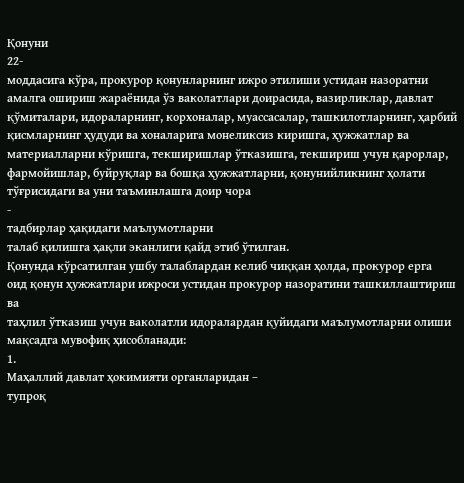Қонуни
22-
моддасига кўра, прокурор қонунларнинг ижро этилиши устидан назоратни
амалга ошириш жараёнида ўз ваколатлари доирасида, вазирликлар, давлат
қўмиталари, идораларнинг, корхоналар, муассасалар, ташкилотларнинг, ҳарбий
қисмларнинг ҳудуди ва хоналарига монеликсиз киришга, ҳужжатлар ва
материалларни кўришга, текширишлар ўтказишга, текшириш учун қарорлар,
фармойишлар, буйруқлар ва бошқа ҳужжатларни, қонунийликнинг ҳолати
тўғрисидаги ва уни таъминлашга доир чора
-
тадбирлар ҳақидаги маълумотларни
талаб қилишга ҳақли эканлиги қайд этиб ўтилган.
Қонунда кўрсатилган ушбу талаблардан келиб чиққан ҳолда, прокурор ерга
оид қонун ҳужжатлари ижроси устидан прокурор назоратини ташкиллаштириш ва
таҳлил ўтказиш учун ваколатли идоралардан қуйидаги маълумотларни олиши
мақсадга мувофиқ ҳисобланади:
1.
Маҳаллий давлат ҳокимияти органларидан –
тупроқ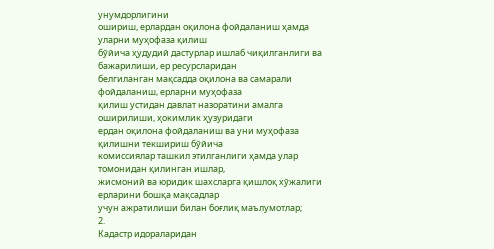унумдорлигини
ошириш, ерлардан оқилона фойдаланиш ҳамда уларни муҳофаза қилиш
бўйича ҳудудий дастурлар ишлаб чиқилганлиги ва бажарилиши, ер ресурсларидан
белгиланган мақсадда оқилона ва самарали фойдаланиш, ерларни муҳофаза
қилиш устидан давлат назоратини амалга оширилиши, ҳокимлик ҳузуридаги
ердан оқилона фойдаланиш ва уни муҳофаза қилишни текшириш бўйича
комиссиялар ташкил этилганлиги ҳамда улар томонидан қилинган ишлар,
жисмоний ва юридик шахсларга қишлоқ хўжалиги ерларини бошқа мақсадлар
учун ажратилиши билан боғлиқ маълумотлар;
2.
Кадастр идораларидан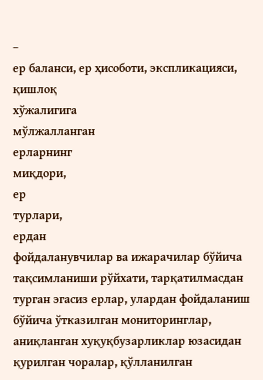–
ер баланси, ер ҳисоботи, экспликацияси, қишлоқ
хўжалигига
мўлжалланган
ерларнинг
миқдори,
ер
турлари,
ердан
фойдаланувчилар ва ижарачилар бўйича тақсимланиши рўйхати, тарқатилмасдан
турган эгасиз ерлар, улардан фойдаланиш бўйича ўтказилган мониторинглар,
аниқланган хуқуқбузарликлар юзасидан қурилган чоралар, қўлланилган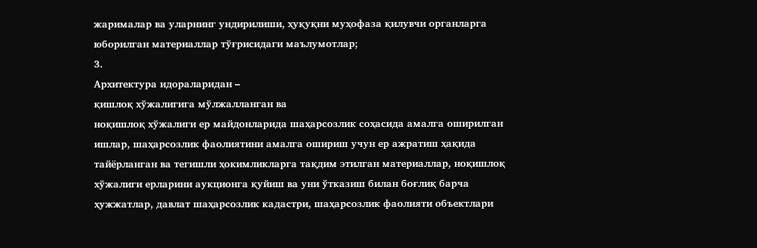жарималар ва уларнинг ундирилиши, ҳуқуқни муҳофаза қилувчи органларга
юборилган материаллар тўғрисидаги маълумотлар;
3.
Архитектура идораларидан –
қишлоқ хўжалигига мўлжалланган ва
ноқишлоқ хўжалиги ер майдонларида шаҳарсозлик соҳасида амалга оширилган
ишлар, шаҳарсозлик фаолиятини амалга ошириш учун ер ажратиш ҳақида
тайёрланган ва тегишли ҳокимликларга тақдим этилган материаллар, ноқишлоқ
хўжалиги ерларини аукционга қуйиш ва уни ўтказиш билан боғлиқ барча
ҳужжатлар, давлат шаҳарсозлик кадастри, шаҳарсозлик фаолияти объектлари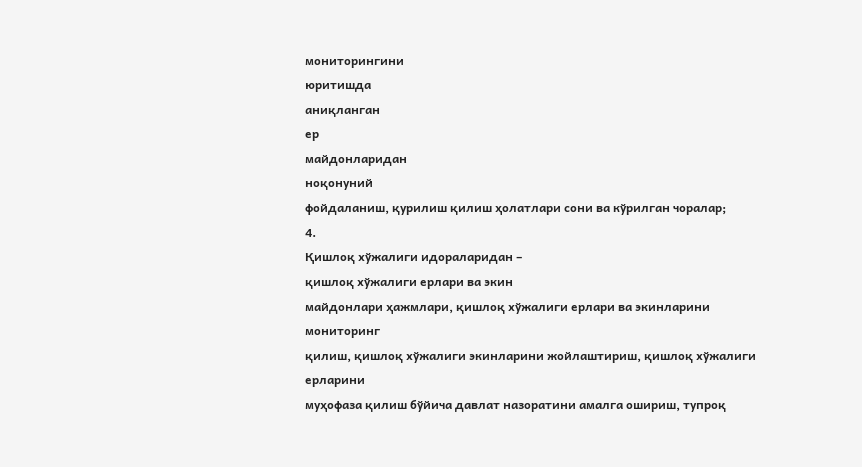мониторингини
юритишда
аниқланган
ер
майдонларидан
ноқонуний
фойдаланиш, қурилиш қилиш ҳолатлари сони ва кўрилган чоралар;
4.
Қишлоқ хўжалиги идораларидан –
қишлоқ хўжалиги ерлари ва экин
майдонлари ҳажмлари, қишлоқ хўжалиги ерлари ва экинларини мониторинг
қилиш, қишлоқ хўжалиги экинларини жойлаштириш, қишлоқ хўжалиги ерларини
муҳофаза қилиш бўйича давлат назоратини амалга ошириш, тупроқ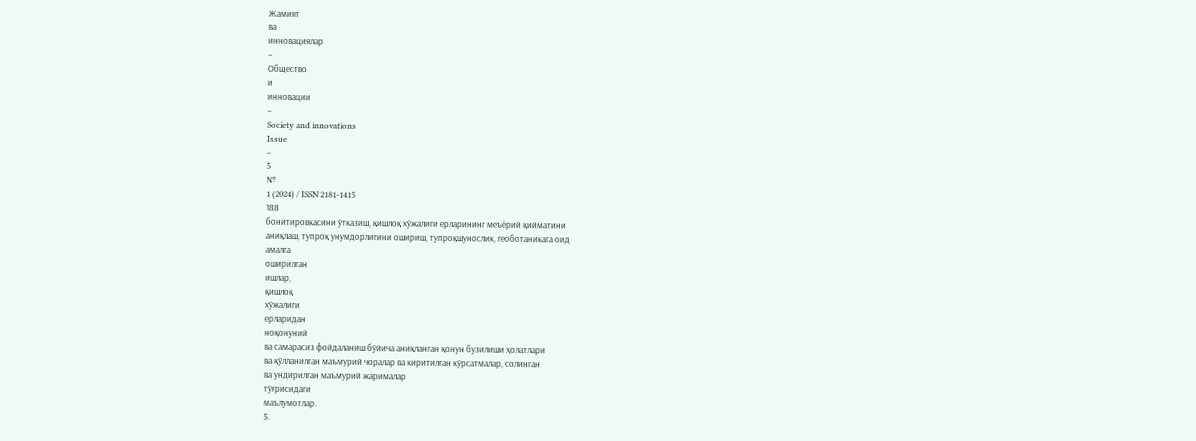Жамият
ва
инновациялар
–
Общество
и
инновации
–
Society and innovations
Issue
–
5
№
1 (2024) / ISSN 2181-1415
188
бонитировкасини ўтказиш, қишлоқ хўжалиги ерларининг меъёрий қийматини
аниқлаш, тупроқ унумдорлигини ошириш, тупроқшунослик, геоботаникага оид
амалга
оширилган
ишлар,
қишлоқ
хўжалиги
ерларидан
ноқонуний
ва самарасиз фойдаланиш бўйича аниқланган қонун бузилиши ҳолатлари
ва қўлланилган маъмурий чоралар ва киритилган кўрсатмалар, солинган
ва ундирилган маъмурий жарималар
тўғрисидаги
маълумотлар.
5.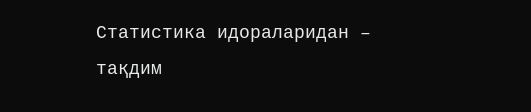Статистика идораларидан –
тақдим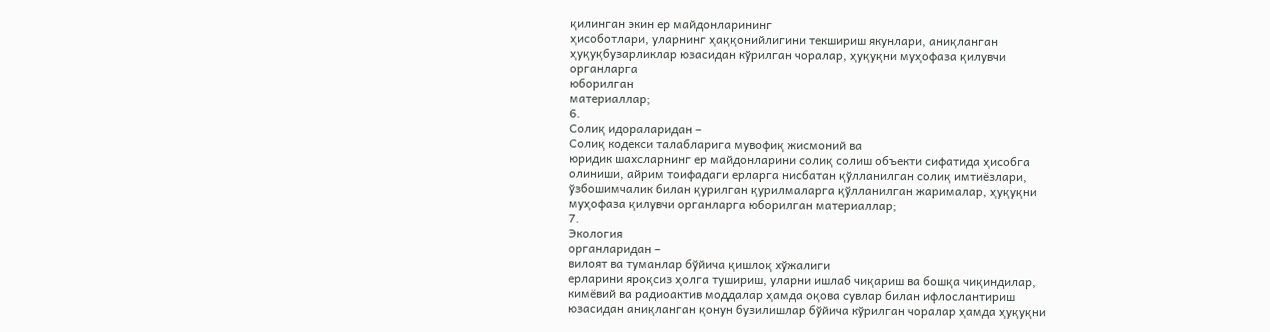қилинган экин ер майдонларининг
ҳисоботлари, уларнинг ҳаққонийлигини текшириш якунлари, аниқланган
ҳуқуқбузарликлар юзасидан кўрилган чоралар, ҳуқуқни муҳофаза қилувчи
органларга
юборилган
материаллар;
6.
Солиқ идораларидан –
Солиқ кодекси талабларига мувофиқ жисмоний ва
юридик шахсларнинг ер майдонларини солиқ солиш объекти сифатида ҳисобга
олиниши, айрим тоифадаги ерларга нисбатан қўлланилган солиқ имтиёзлари,
ўзбошимчалик билан қурилган қурилмаларга қўлланилган жарималар, ҳуқуқни
муҳофаза қилувчи органларга юборилган материаллар;
7.
Экология
органларидан –
вилоят ва туманлар бўйича қишлоқ хўжалиги
ерларини яроқсиз ҳолга тушириш, уларни ишлаб чиқариш ва бошқа чиқиндилар,
кимёвий ва радиоактив моддалар ҳамда оқова сувлар билан ифлослантириш
юзасидан аниқланган қонун бузилишлар бўйича кўрилган чоралар ҳамда ҳуқуқни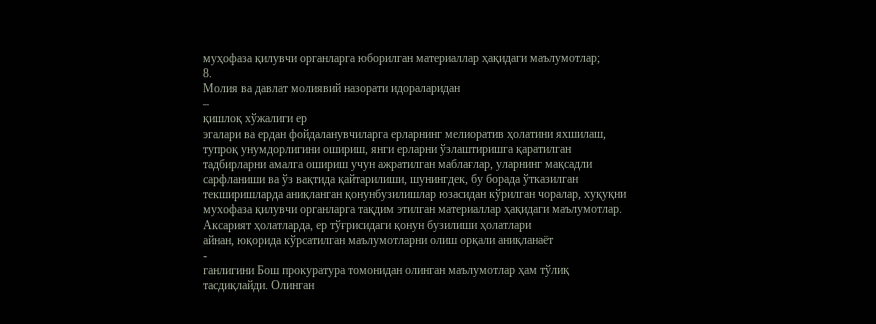муҳофаза қилувчи органларга юборилган материаллар ҳақидаги маълумотлар;
8.
Молия ва давлат молиявий назорати идораларидан
–
қишлоқ хўжалиги ер
эгалари ва ердан фойдаланувчиларга ерларнинг мелиоратив ҳолатини яхшилаш,
тупроқ унумдорлигини ошириш, янги ерларни ўзлаштиришга қаратилган
тадбирларни амалга ошириш учун ажратилган маблағлар, уларнинг мақсадли
сарфланиши ва ўз вақтида қайтарилиши, шунингдек, бу борада ўтказилган
текширишларда аниқланган қонунбузилишлар юзасидан кўрилган чоралар, хуқуқни
мухофаза қилувчи органларга тақдим этилган материаллар ҳақидаги маълумотлар.
Аксарият ҳолатларда, ер тўғрисидаги қонун бузилиши ҳолатлари
айнан, юқорида кўрсатилган маълумотларни олиш орқали аниқланаёт
-
ганлигини Бош прокуратура томонидан олинган маълумотлар ҳам тўлиқ
тасдиқлайди. Олинган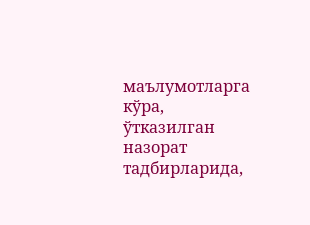маълумотларга кўра, ўтказилган назорат тадбирларида,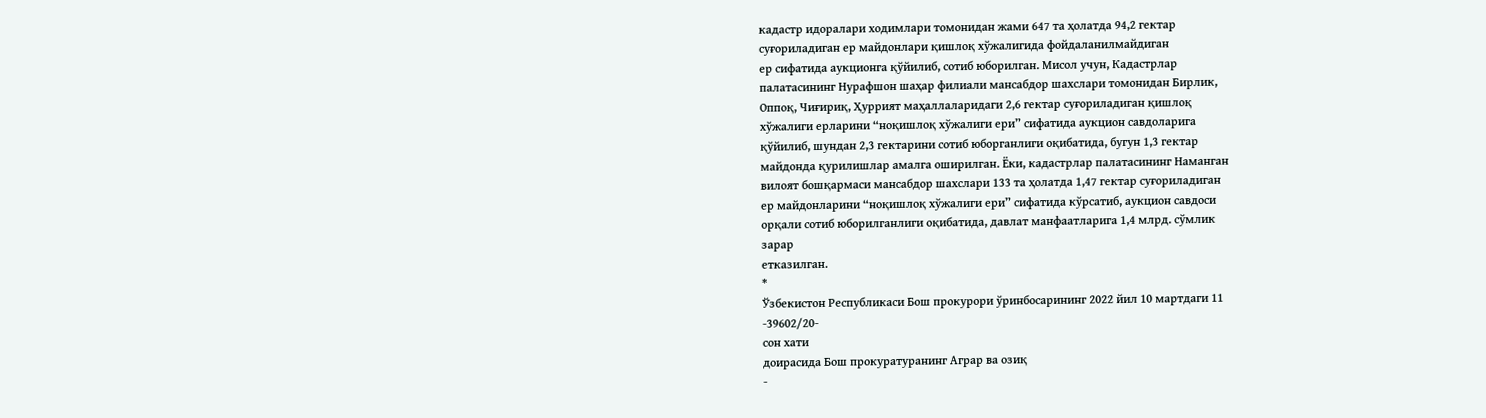кадастр идоралари ходимлари томонидан жами 647 та ҳолатда 94,2 гектар
суғориладиган ер майдонлари қишлоқ хўжалигида фойдаланилмайдиган
ер сифатида аукционга қўйилиб, сотиб юборилган. Мисол учун, Кадастрлар
палатасининг Нурафшон шаҳар филиали мансабдор шахслари томонидан Бирлик,
Оппоқ, Чиғириқ, Ҳуррият маҳаллаларидаги 2,6 гектар суғориладиган қишлоқ
хўжалиги ерларини “ноқишлоқ хўжалиги ери” сифатида аукцион савдоларига
қўйилиб, шундан 2,3 гектарини сотиб юборганлиги оқибатида, бугун 1,3 гектар
майдонда қурилишлар амалга оширилган. Ёки, кадастрлар палатасининг Наманган
вилоят бошқармаси мансабдор шахслари 133 та ҳолатда 1,47 гектар суғориладиган
ер майдонларини “ноқишлоқ хўжалиги ери” сифатида кўрсатиб, аукцион савдоси
орқали сотиб юборилганлиги оқибатида, давлат манфаатларига 1,4 млрд. сўмлик
зарар
етказилган.
*
Ўзбекистон Республикаси Бош прокурори ўринбосарининг 2022 йил 10 мартдаги 11
-39602/20-
сон хати
доирасида Бош прокуратуранинг Аграр ва озиқ
-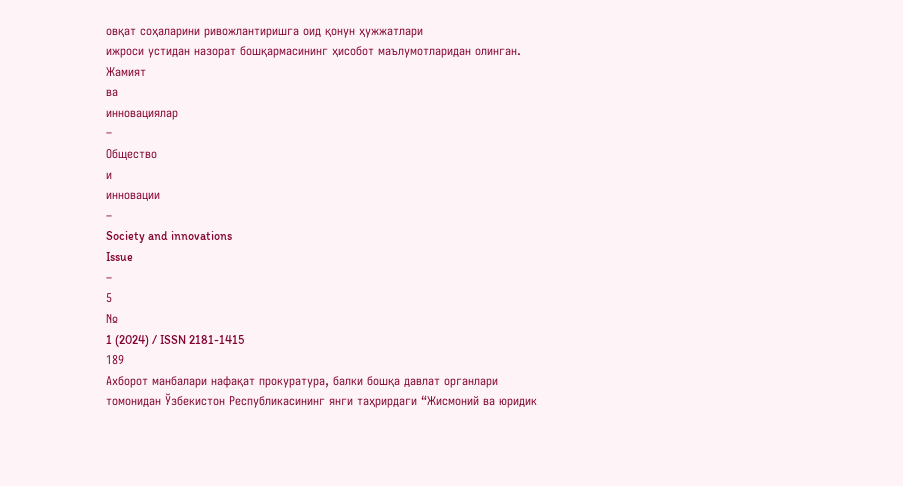овқат соҳаларини ривожлантиришга оид қонун ҳужжатлари
ижроси устидан назорат бошқармасининг ҳисобот маълумотларидан олинган.
Жамият
ва
инновациялар
–
Общество
и
инновации
–
Society and innovations
Issue
–
5
№
1 (2024) / ISSN 2181-1415
189
Ахборот манбалари нафақат прокуратура, балки бошқа давлат органлари
томонидан Ўзбекистон Республикасининг янги таҳрирдаги “Жисмоний ва юридик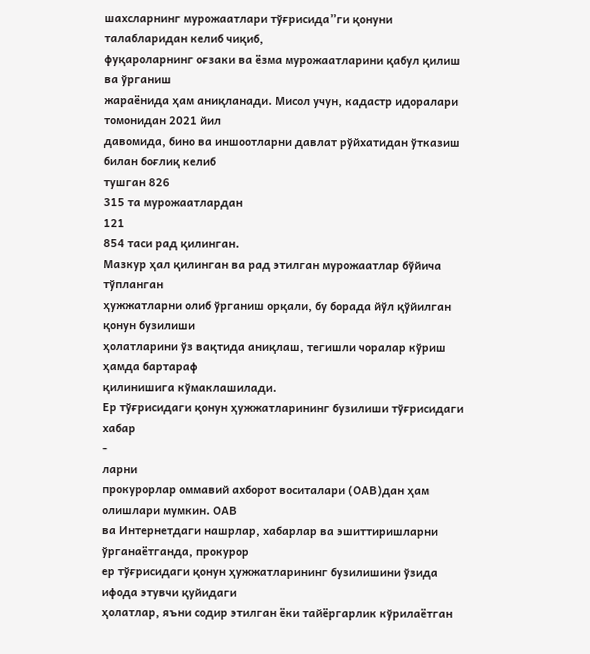шахсларнинг мурожаатлари тўғрисида”ги қонуни талабларидан келиб чиқиб,
фуқароларнинг оғзаки ва ёзма мурожаатларини қабул қилиш ва ўрганиш
жараёнида ҳам аниқланади. Мисол учун, кадастр идоралари томонидан 2021 йил
давомида, бино ва иншоотларни давлат рўйхатидан ўтказиш билан боғлиқ келиб
тушган 826
315 та мурожаатлардан
121
854 таси рад қилинган.
Мазкур ҳал қилинган ва рад этилган мурожаатлар бўйича тўпланган
ҳужжатларни олиб ўрганиш орқали, бу борада йўл қўйилган қонун бузилиши
ҳолатларини ўз вақтида аниқлаш, тегишли чоралар кўриш ҳамда бартараф
қилинишига кўмаклашилади.
Ер тўғрисидаги қонун ҳужжатларининг бузилиши тўғрисидаги хабар
-
ларни
прокурорлар оммавий ахборот воситалари (ОАВ)дан ҳам олишлари мумкин. ОАВ
ва Интернетдаги нашрлар, хабарлар ва эшиттиришларни ўрганаётганда, прокурор
ер тўғрисидаги қонун ҳужжатларининг бузилишини ўзида ифода этувчи қуйидаги
ҳолатлар, яъни содир этилган ёки тайёргарлик кўрилаётган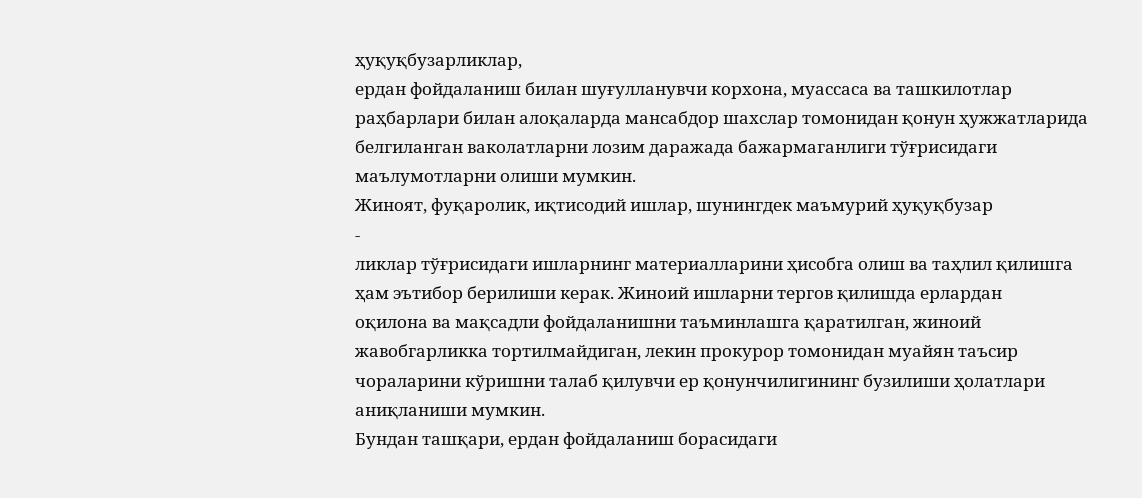ҳуқуқбузарликлар,
ердан фойдаланиш билан шуғулланувчи корхона, муассаса ва ташкилотлар
раҳбарлари билан алоқаларда мансабдор шахслар томонидан қонун ҳужжатларида
белгиланган ваколатларни лозим даражада бажармаганлиги тўғрисидаги
маълумотларни олиши мумкин.
Жиноят, фуқаролик, иқтисодий ишлар, шунингдек маъмурий ҳуқуқбузар
-
ликлар тўғрисидаги ишларнинг материалларини ҳисобга олиш ва таҳлил қилишга
ҳам эътибор берилиши керак. Жиноий ишларни тергов қилишда ерлардан
оқилона ва мақсадли фойдаланишни таъминлашга қаратилган, жиноий
жавобгарликка тортилмайдиган, лекин прокурор томонидан муайян таъсир
чораларини кўришни талаб қилувчи ер қонунчилигининг бузилиши ҳолатлари
аниқланиши мумкин.
Бундан ташқари, ердан фойдаланиш борасидаги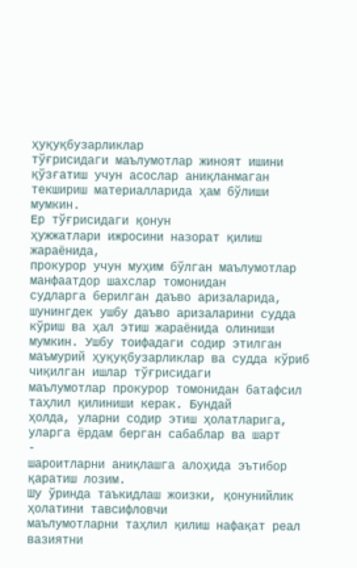ҳуқуқбузарликлар
тўғрисидаги маълумотлар жиноят ишини қўзғатиш учун асослар аниқланмаган
текшириш материалларида ҳам бўлиши мумкин.
Ер тўғрисидаги қонун
ҳужжатлари ижросини назорат қилиш жараёнида,
прокурор учун муҳим бўлган маълумотлар манфаатдор шахслар томонидан
судларга берилган даъво аризаларида, шунингдек ушбу даъво аризаларини судда
кўриш ва ҳал этиш жараёнида олиниши мумкин. Ушбу тоифадаги содир этилган
маъмурий ҳуқуқбузарликлар ва судда кўриб чиқилган ишлар тўғрисидаги
маълумотлар прокурор томонидан батафсил таҳлил қилиниши керак. Бундай
ҳолда, уларни содир этиш ҳолатларига, уларга ёрдам берган сабаблар ва шарт
-
шароитларни аниқлашга алоҳида эътибор қаратиш лозим.
Шу ўринда таъкидлаш жоизки, қонунийлик ҳолатини тавсифловчи
маълумотларни таҳлил қилиш нафақат реал вазиятни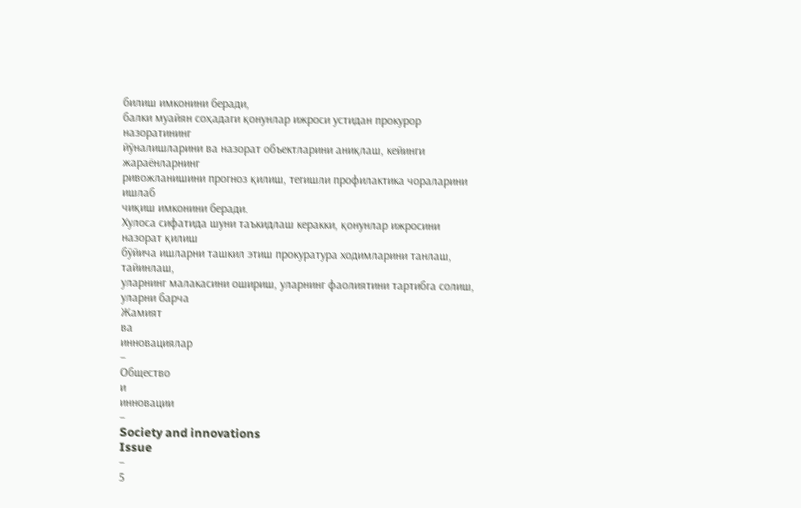билиш имконини беради,
балки муайян соҳадаги қонунлар ижроси устидан прокурор назоратининг
йўналишларини ва назорат объектларини аниқлаш, кейинги жараёнларнинг
ривожланишини прогноз қилиш, тегишли профилактика чораларини ишлаб
чиқиш имконини беради.
Хулоса сифатида шуни таъкидлаш керакки, қонунлар ижросини назорат қилиш
бўйича ишларни ташкил этиш прокуратура ходимларини танлаш, тайинлаш,
уларнинг малакасини ошириш, уларнинг фаолиятини тартибга солиш, уларни барча
Жамият
ва
инновациялар
–
Общество
и
инновации
–
Society and innovations
Issue
–
5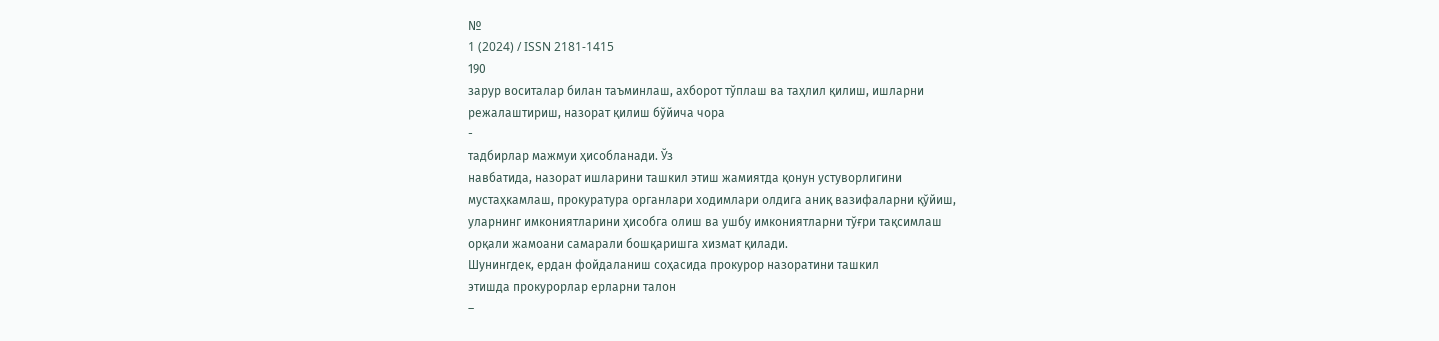№
1 (2024) / ISSN 2181-1415
190
зарур воситалар билан таъминлаш, ахборот тўплаш ва таҳлил қилиш, ишларни
режалаштириш, назорат қилиш бўйича чора
-
тадбирлар мажмуи ҳисобланади. Ўз
навбатида, назорат ишларини ташкил этиш жамиятда қонун устуворлигини
мустаҳкамлаш, прокуратура органлари ходимлари олдига аниқ вазифаларни қўйиш,
уларнинг имкониятларини ҳисобга олиш ва ушбу имкониятларни тўғри тақсимлаш
орқали жамоани самарали бошқаришга хизмат қилади.
Шунингдек, ердан фойдаланиш соҳасида прокурор назоратини ташкил
этишда прокурорлар ерларни талон
–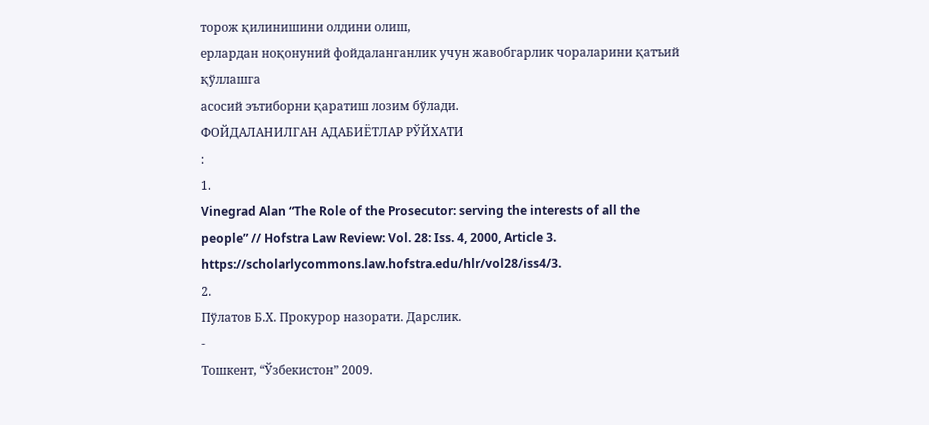торож қилинишини олдини олиш,
ерлардан ноқонуний фойдаланганлик учун жавобгарлик чораларини қатъий
қўллашга
асосий эътиборни қаратиш лозим бўлади.
ФОЙДАЛАНИЛГАН АДАБИЁТЛАР РЎЙХАТИ
:
1.
Vinegrad Alan “The Role of the Prosecutor: serving the interests of all the
people” // Hofstra Law Review: Vol. 28: Iss. 4, 2000, Article 3.
https://scholarlycommons.law.hofstra.edu/hlr/vol28/iss4/3.
2.
Пўлатов Б.Х. Прокурор назорати. Дарслик.
-
Тошкент, “Ўзбекистон” 2009.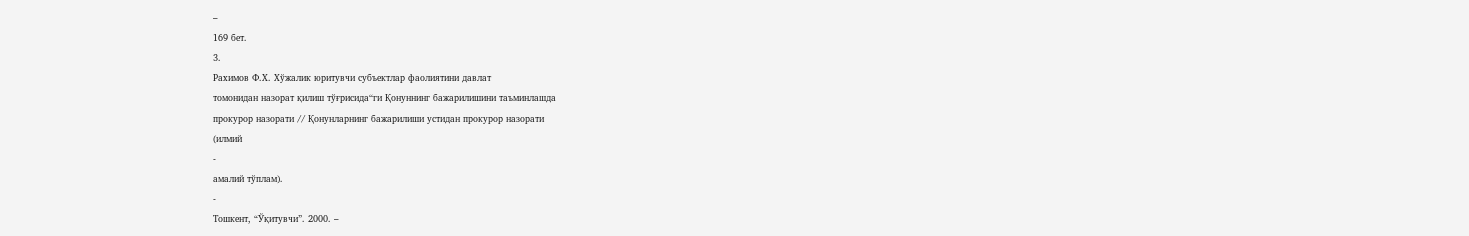–
169 бет.
3.
Рахимов Ф.Х. Хўжалик юритувчи субъектлар фаолиятини давлат
томонидан назорат қилиш тўғрисида‘‘ги Қонуннинг бажарилишини таъминлашда
прокурор назорати // Қонунларнинг бажарилиши устидан прокурор назорати
(илмий
-
амалий тўплам).
-
Тошкент, “Ўқитувчи”. 2000. –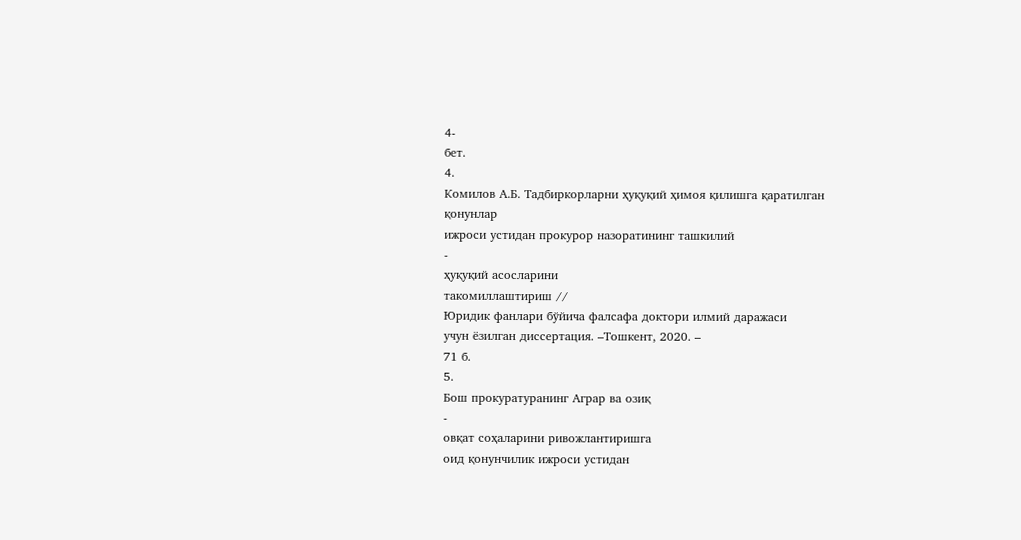4-
бет.
4.
Комилов А.Б. Тадбиркорларни ҳуқуқий ҳимоя қилишга қаратилган
қонунлар
ижроси устидан прокурор назоратининг ташкилий
-
ҳуқуқий асосларини
такомиллаштириш //
Юридик фанлари бўйича фалсафа доктори илмий даражаси
учун ёзилган диссертация. –Тошкент, 2020. –
71 б.
5.
Бош прокуратуранинг Аграр ва озиқ
-
овқат соҳаларини ривожлантиришга
оид қонунчилик ижроси устидан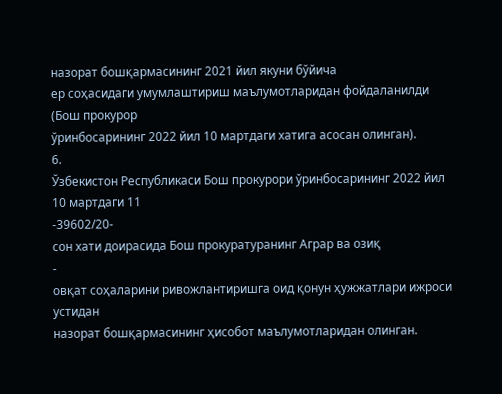назорат бошқармасининг 2021 йил якуни бўйича
ер соҳасидаги умумлаштириш маълумотларидан фойдаланилди (Бош прокурор
ўринбосарининг 2022 йил 10 мартдаги хатига асосан олинган).
6.
Ўзбекистон Республикаси Бош прокурори ўринбосарининг 2022 йил
10 мартдаги 11
-39602/20-
сон хати доирасида Бош прокуратуранинг Аграр ва озиқ
-
овқат соҳаларини ривожлантиришга оид қонун ҳужжатлари ижроси устидан
назорат бошқармасининг ҳисобот маълумотларидан олинган.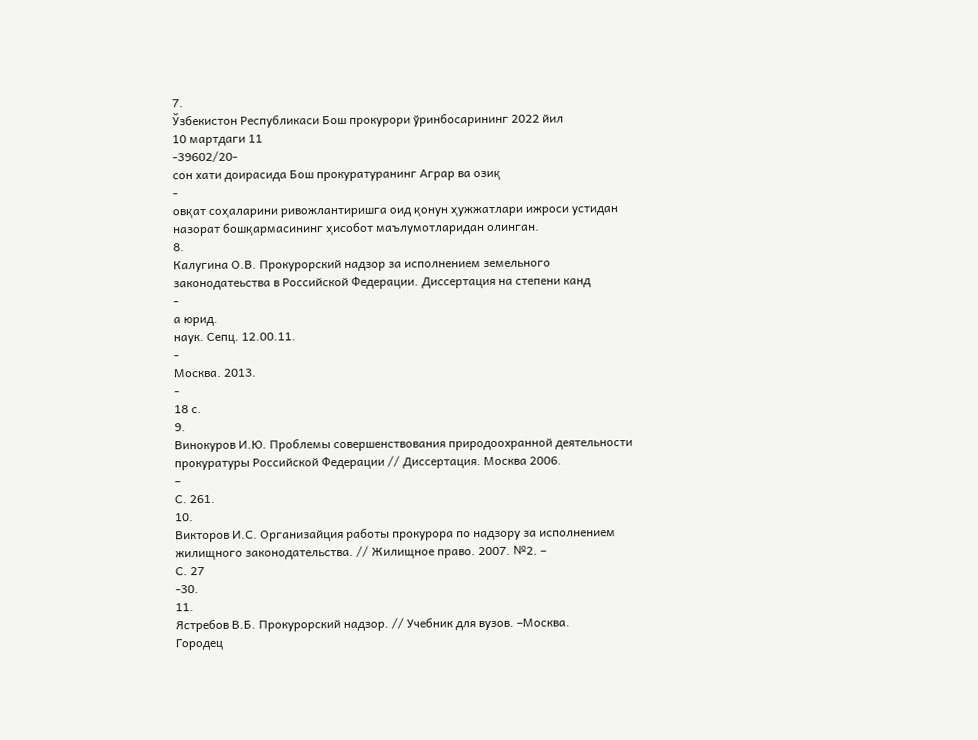7.
Ўзбекистон Республикаси Бош прокурори ўринбосарининг 2022 йил
10 мартдаги 11
-39602/20-
сон хати доирасида Бош прокуратуранинг Аграр ва озиқ
-
овқат соҳаларини ривожлантиришга оид қонун ҳужжатлари ижроси устидан
назорат бошқармасининг ҳисобот маълумотларидан олинган.
8.
Калугина О.В. Прокурорский надзор за исполнением земельного
законодатеьства в Российской Федерации. Диссертация на степени канд
-
а юрид.
наук. Сепц. 12.00.11.
-
Москва. 2013.
-
18 с.
9.
Винокуров И.Ю. Проблемы совершенствования природоохранной деятельности
прокуратуры Российской Федерации // Диссертация. Москва 2006.
–
С. 261.
10.
Викторов И.С. Организайция работы прокурора по надзору за исполнением
жилищного законодательства. // Жилищное право. 2007. №2. –
С. 27
-30.
11.
Ястребов В.Б. Прокурорский надзор. // Учебник для вузов. –Москва.
Городец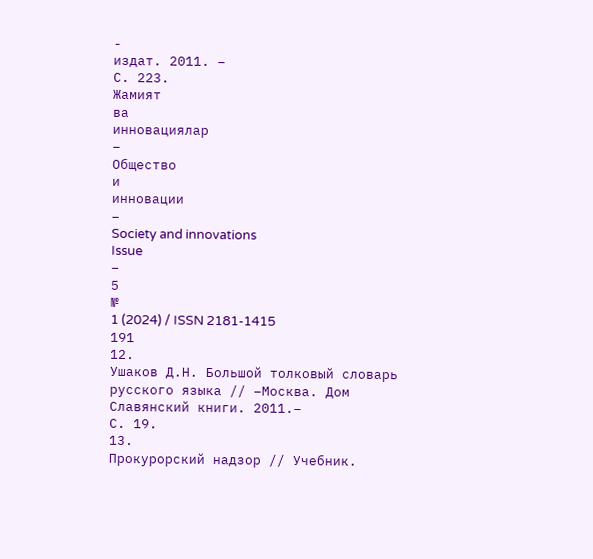-
издат. 2011. –
С. 223.
Жамият
ва
инновациялар
–
Общество
и
инновации
–
Society and innovations
Issue
–
5
№
1 (2024) / ISSN 2181-1415
191
12.
Ушаков Д.Н. Большой толковый словарь русского языка // –Москва. Дом
Славянский книги. 2011.–
С. 19.
13.
Прокурорский надзор // Учебник.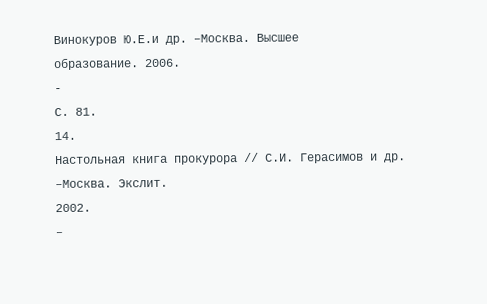Винокуров Ю.Е.и др. –Москва. Высшее
образование. 2006.
-
С. 81.
14.
Настольная книга прокурора // С.И. Герасимов и др. –Москва. Экслит.
2002.
–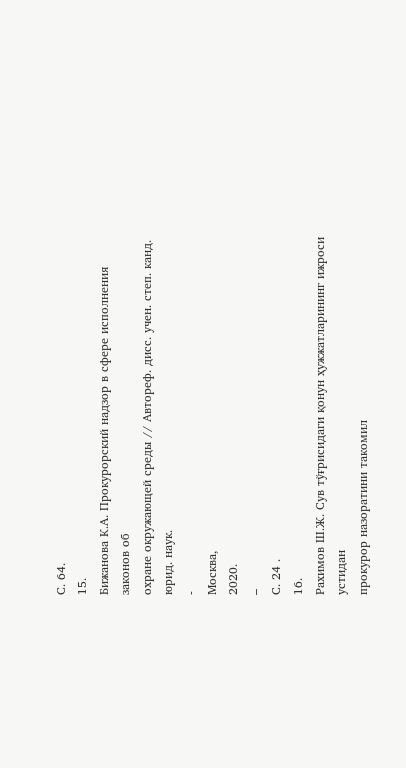С. 64.
15.
Бижанова К.А. Прокурорский надзор в сфере исполнения законов об
охране окружающей среды // Автореф. дисс. учен. степ. канд. юрид. наук.
-
Москва,
2020.
–
С. 24 .
16.
Рахимов Ш.Ж. Сув тўғрисидаги қонун ҳужжатларининг ижроси устидан
прокурор назоратини такомил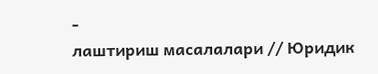-
лаштириш масалалари // Юридик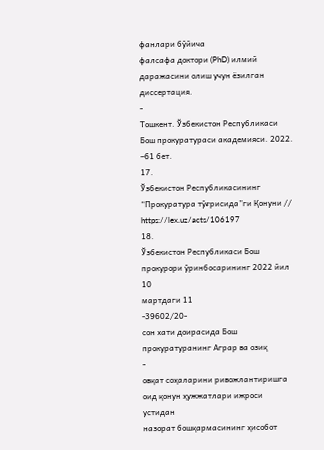фанлари бўйича
фалсафа доктори (PhD) илмий даражасини олиш учун ёзилган диссертация.
-
Тошкент. Ўзбекистон Республикаси Бош прокуратураси академияси. 2022. –61 бет.
17.
Ўзбекистон Республикасининг “Прокуратура тўғрисида”ги Қонуни //
https://lex.uz/acts/106197
18.
Ўзбекистон Республикаси Бош прокурори ўринбосарининг 2022 йил 10
мартдаги 11
-39602/20-
сон хати доирасида Бош прокуратуранинг Аграр ва озиқ
-
овқат соҳаларини ривожлантиришга оид қонун ҳужжатлари ижроси устидан
назорат бошқармасининг ҳисобот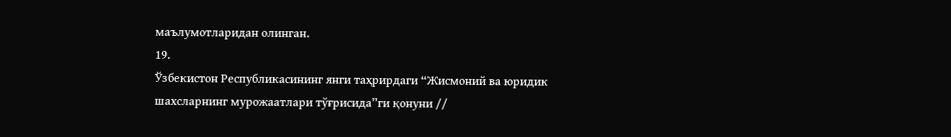маълумотларидан олинган.
19.
Ўзбекистон Республикасининг янги таҳрирдаги “Жисмоний ва юридик
шахсларнинг мурожаатлари тўғрисида”ги қонуни //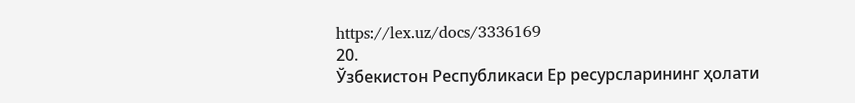https://lex.uz/docs/3336169
20.
Ўзбекистон Республикаси Ер ресурсларининг ҳолати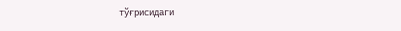тўғрисидаги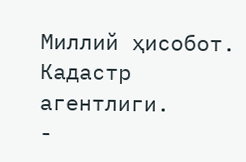Миллий ҳисобот. Кадастр агентлиги.
-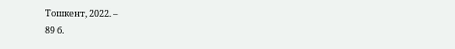Тошкент, 2022. –
89 б.